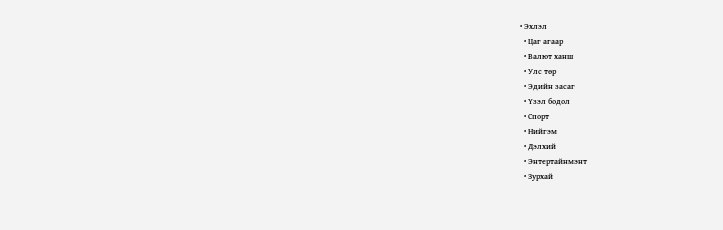• Эхлэл
  • Цаг агаар
  • Валют ханш
  • Улс төр
  • Эдийн засаг
  • Үзэл бодол
  • Спорт
  • Нийгэм
  • Дэлхий
  • Энтертайнмэнт
  • Зурхай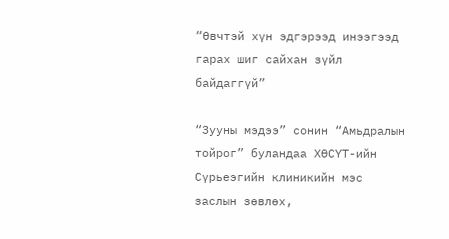“Өвчтэй хүн эдгэрээд инээгээд гарах шиг сайхан зүйл байдаггүй”

“Зууны мэдээ” сонин “Амьдралын тойрог” буландаа ХӨСҮТ-ийн Сүрьеэгийн клиникийн мэс заслын зөвлөх,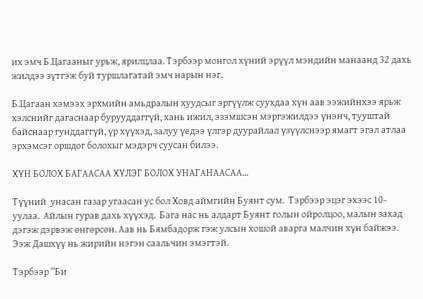их эмч Б.Цагааныг урьж, ярилцлаа. Тэрбээр монгол хүний эрүүл мэндийн манаанд 32 дахь жилдээ зүтгэж буй туршлагатай эмч нарын нэг.

Б.Цагаан хэмээх эрхмийн амьдралын хуудсыг эргүүлж суухдаа хүн аав ээжийнхээ ярьж хэлснийг дагаснаар бурууддаггүй, хань ижил, эзэмшсэн мэргэжилдээ үнэнч, тууштай байснаар гунддаггүй, үр хүүхэд, залуу үедээ үлгэр дуурайлал үзүүлснээр ямагт эгэл атлаа эрхэмсэг оршдог болохыг мэдэрч суусан билээ.

ХҮН БОЛОХ БАГААСАА ХҮЛЭГ БОЛОХ УНАГАНААСАА...

Түүний  унасан газар угаасан ус бол Ховд аймгийн Буянт сум.  Тэрбээр эцэг эхээс 10-уулаа.  Айлын гурав дахь хүүхэд.  Бага нас нь алдарт Буянт голын ойролцоо, малын захад дэгэж дэрвэж өнгөрсөн. Аав нь Бямбадорж гэж улсын хошой аварга малчин хүн байжээ. Ээж Дашхүү нь жирийн нэгэн саальчин эмэгтэй.

Тэрбээр “Би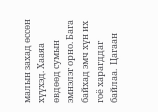малын захад өссөн хүүхэд. Хааяа өвдөөд сумын эмнэлэг орно. Бага байхад эмч хүн их гоё харагддаг байлаа.  Цагаан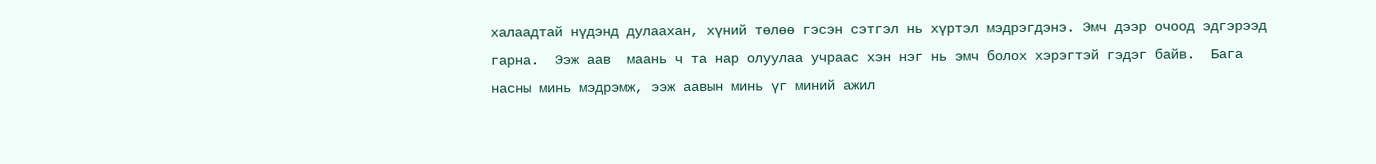халаадтай нүдэнд дулаахан, хүний төлөө гэсэн сэтгэл нь хүртэл мэдрэгдэнэ. Эмч дээр очоод эдгэрээд гарна.  Ээж аав  маань ч та нар олуулаа учраас хэн нэг нь эмч болох хэрэгтэй гэдэг байв.  Бага насны минь мэдрэмж, ээж аавын минь үг миний ажил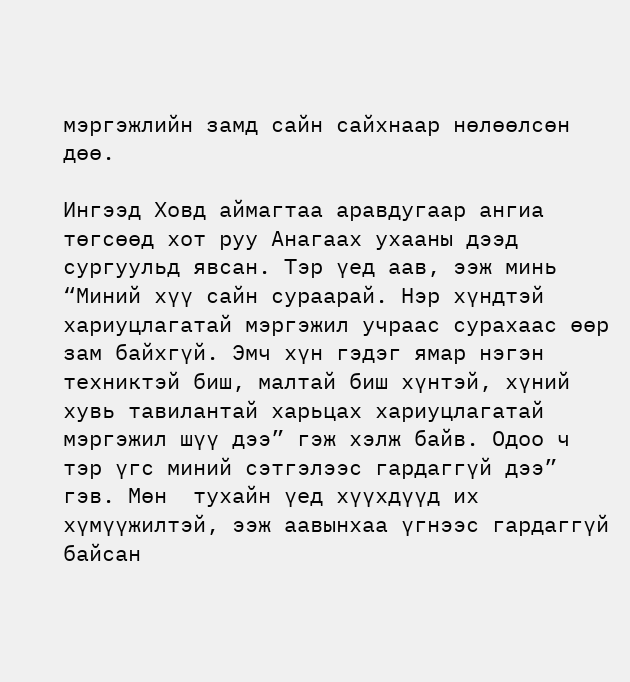мэргэжлийн замд сайн сайхнаар нөлөөлсөн дөө.

Ингээд Ховд аймагтаа аравдугаар ангиа төгсөөд хот руу Анагаах ухааны дээд сургуульд явсан. Тэр үед аав, ээж минь “Миний хүү сайн сураарай. Нэр хүндтэй хариуцлагатай мэргэжил учраас сурахаас өөр зам байхгүй. Эмч хүн гэдэг ямар нэгэн техниктэй биш, малтай биш хүнтэй, хүний хувь тавилантай харьцах хариуцлагатай мэргэжил шүү дээ” гэж хэлж байв. Одоо ч тэр үгс миний сэтгэлээс гардаггүй дээ” гэв. Мөн  тухайн үед хүүхдүүд их хүмүүжилтэй, ээж аавынхаа үгнээс гардаггүй байсан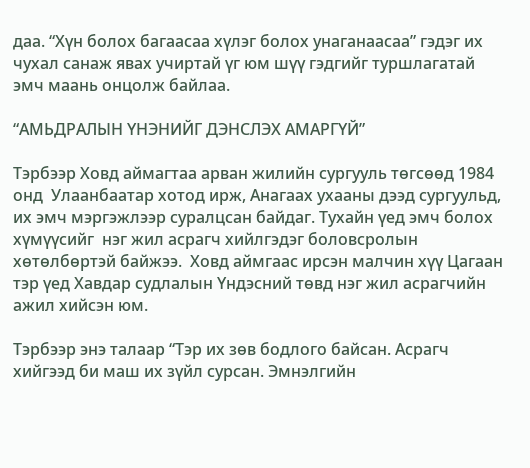даа. “Хүн болох багаасаа хүлэг болох унаганаасаа” гэдэг их чухал санаж явах учиртай үг юм шүү гэдгийг туршлагатай эмч маань онцолж байлаа.

“АМЬДРАЛЫН ҮНЭНИЙГ ДЭНСЛЭХ АМАРГҮЙ”

Тэрбээр Ховд аймагтаа арван жилийн сургууль төгсөөд 1984 онд  Улаанбаатар хотод ирж, Анагаах ухааны дээд сургуульд, их эмч мэргэжлээр суралцсан байдаг. Тухайн үед эмч болох хүмүүсийг  нэг жил асрагч хийлгэдэг боловсролын хөтөлбөртэй байжээ.  Ховд аймгаас ирсэн малчин хүү Цагаан тэр үед Хавдар судлалын Үндэсний төвд нэг жил асрагчийн ажил хийсэн юм.

Тэрбээр энэ талаар “Тэр их зөв бодлого байсан. Асрагч хийгээд би маш их зүйл сурсан. Эмнэлгийн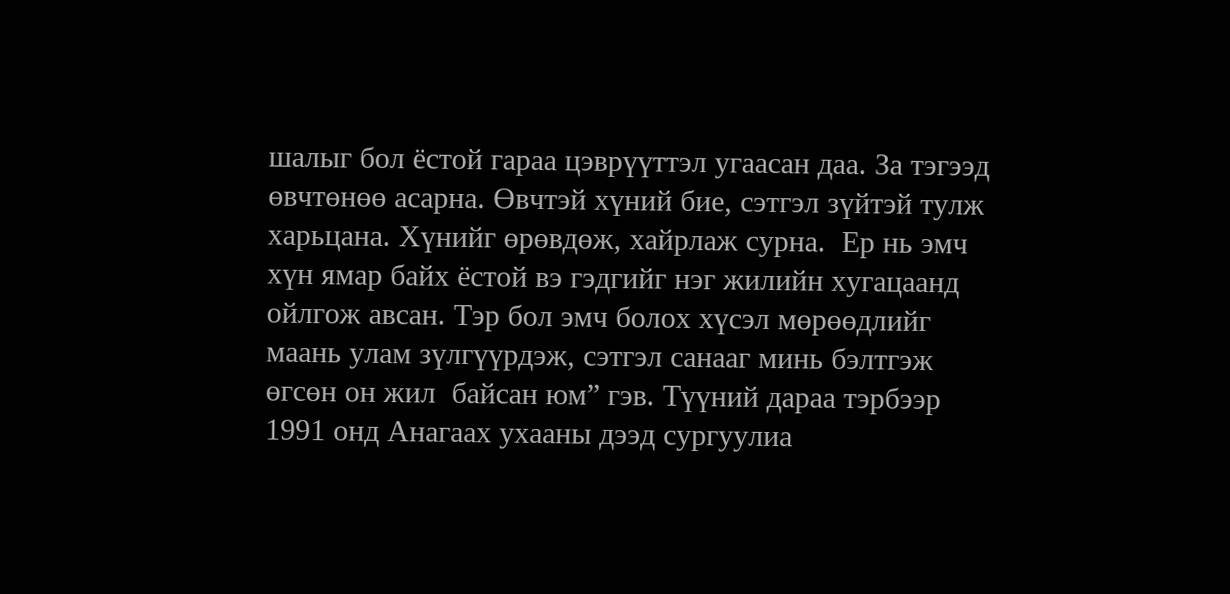шалыг бол ёстой гараа цэврүүттэл угаасан даа. За тэгээд өвчтөнөө асарна. Өвчтэй хүний бие, сэтгэл зүйтэй тулж харьцана. Хүнийг өрөвдөж, хайрлаж сурна.  Ер нь эмч хүн ямар байх ёстой вэ гэдгийг нэг жилийн хугацаанд ойлгож авсан. Тэр бол эмч болох хүсэл мөрөөдлийг маань улам зүлгүүрдэж, сэтгэл санааг минь бэлтгэж өгсөн он жил  байсан юм” гэв. Түүний дараа тэрбээр 1991 онд Анагаах ухааны дээд сургуулиа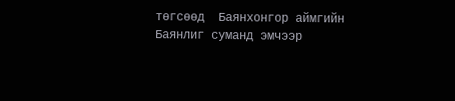төгсөөд  Баянхонгор аймгийн Баянлиг суманд эмчээр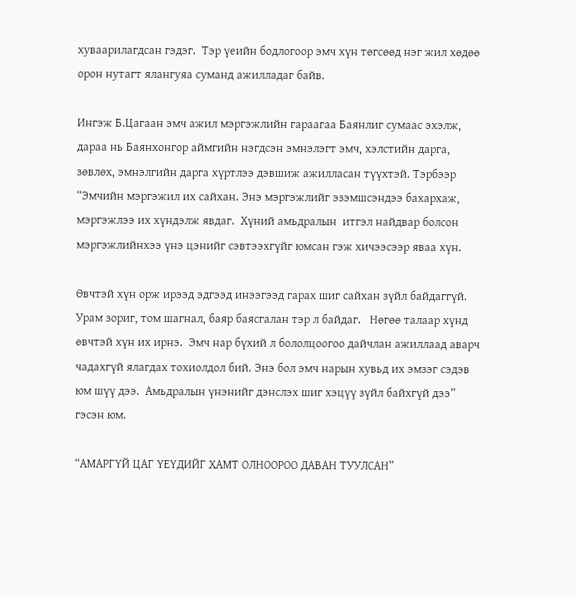хуваарилагдсан гэдэг.  Тэр үеийн бодлогоор эмч хүн төгсөөд нэг жил хөдөө орон нутагт ялангуяа суманд ажилладаг байв.

Ингэж Б.Цагаан эмч ажил мэргэжлийн гараагаа Баянлиг сумаас эхэлж, дараа нь Баянхонгор аймгийн нэгдсэн эмнэлэгт эмч, хэлстийн дарга, зөвлөх, эмнэлгийн дарга хүртлээ дэвшиж ажилласан түүхтэй. Тэрбээр “Эмчийн мэргэжил их сайхан. Энэ мэргэжлийг эзэмшсэндээ бахархаж, мэргэжлээ их хүндэлж явдаг.  Хүний амьдралын  итгэл найдвар болсон мэргэжлийнхээ үнэ цэнийг сэвтээхгүйг юмсан гэж хичээсээр яваа хүн.

Өвчтэй хүн орж ирээд эдгээд инээгээд гарах шиг сайхан зүйл байдаггүй. Урам зориг, том шагнал, баяр баясгалан тэр л байдаг.   Нөгөө талаар хүнд өвчтэй хүн их ирнэ.  Эмч нар бүхий л бололцоогоо дайчлан ажиллаад аварч чадахгүй ялагдах тохиолдол бий. Энэ бол эмч нарын хувьд их эмзэг сэдэв юм шүү дээ.  Амьдралын үнэнийг дэнслэх шиг хэцүү зүйл байхгүй дээ” гэсэн юм.

“АМАРГҮЙ ЦАГ ҮЕҮДИЙГ ХАМТ ОЛНООРОО ДАВАН ТУУЛСАН”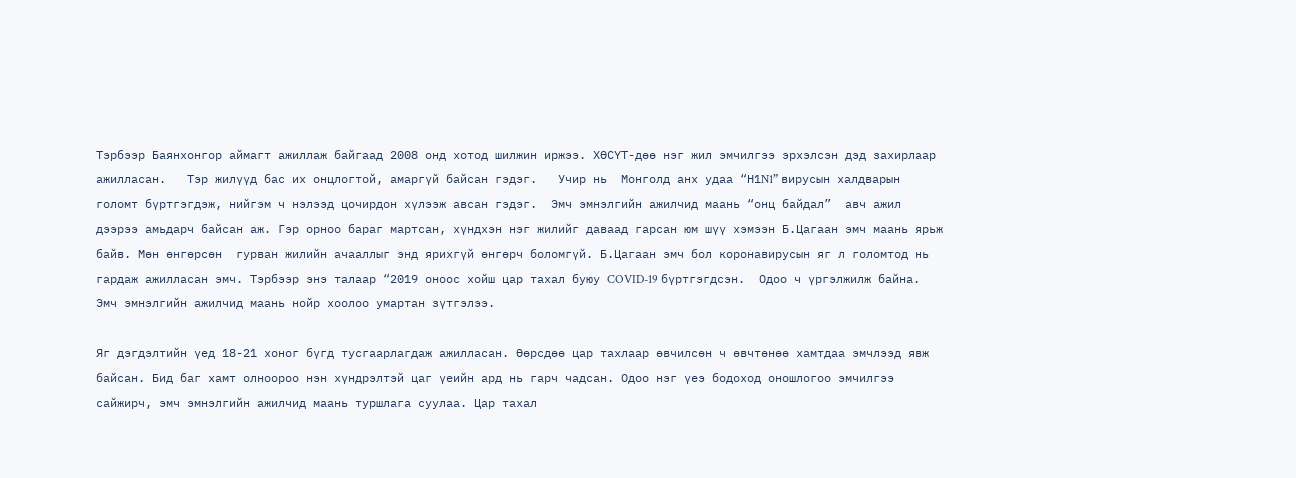Тэрбээр Баянхонгор аймагт ажиллаж байгаад 2008 онд хотод шилжин иржээ. ХӨСҮТ-дөө нэг жил эмчилгээ эрхэлсэн дэд захирлаар  ажилласан.   Тэр жилүүд бас их онцлогтой, амаргүй байсан гэдэг.   Учир нь  Монголд анх удаа “Н1N1” вирусын халдварын голомт бүртгэгдэж, нийгэм ч нэлээд цочирдон хүлээж авсан гэдэг.  Эмч эмнэлгийн ажилчид маань “онц байдал”  авч ажил дээрээ амьдарч байсан аж. Гэр орноо бараг мартсан, хүндхэн нэг жилийг даваад гарсан юм шүү хэмээн Б.Цагаан эмч маань ярьж байв. Мөн өнгөрсөн  гурван жилийн ачааллыг энд ярихгүй өнгөрч боломгүй. Б.Цагаан эмч бол коронавирусын яг л голомтод нь гардаж ажилласан эмч. Тэрбээр энэ талаар “2019 оноос хойш цар тахал буюу COVID-19 бүртгэгдсэн.  Одоо ч үргэлжилж байна.  Эмч эмнэлгийн ажилчид маань нойр хоолоо умартан зүтгэлээ.

Яг дэгдэлтийн үед 18-21 хоног бүгд тусгаарлагдаж ажилласан. Өөрсдөө цар тахлаар өвчилсөн ч өвчтөнөө хамтдаа эмчлээд явж байсан. Бид баг хамт олноороо нэн хүндрэлтэй цаг үеийн ард нь гарч чадсан. Одоо нэг үеэ бодоход оношлогоо эмчилгээ сайжирч, эмч эмнэлгийн ажилчид маань туршлага суулаа. Цар тахал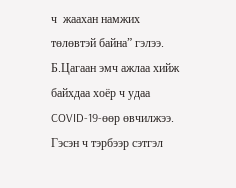ч  жаахан намжих төлөвтэй байна” гэлээ.  Б.Цагаан эмч ажлаа хийж байхдаа хоёр ч удаа COVID-19-өөр өвчилжээ. Гэсэн ч тэрбээр сэтгэл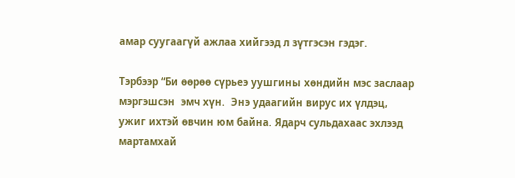амар суугаагүй ажлаа хийгээд л зүтгэсэн гэдэг.

Тэрбээр “Би өөрөө сүрьеэ уушгины хөндийн мэс заслаар мэргэшсэн  эмч хүн.  Энэ удаагийн вирус их үлдэц, ужиг ихтэй өвчин юм байна. Ядарч сульдахаас эхлээд мартамхай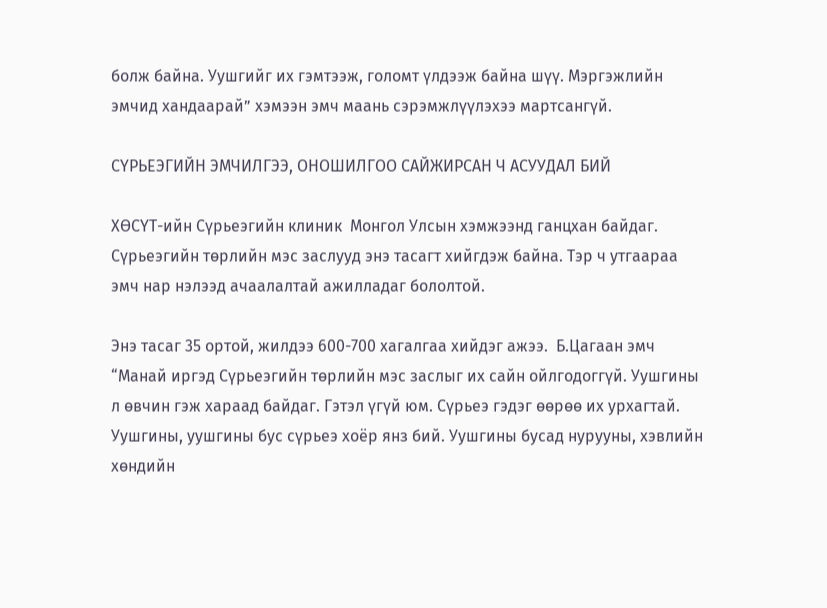болж байна. Уушгийг их гэмтээж, голомт үлдээж байна шүү. Мэргэжлийн эмчид хандаарай” хэмээн эмч маань сэрэмжлүүлэхээ мартсангүй.

СҮРЬЕЭГИЙН ЭМЧИЛГЭЭ, ОНОШИЛГОО САЙЖИРСАН Ч АСУУДАЛ БИЙ

ХӨСҮТ-ийн Сүрьеэгийн клиник  Монгол Улсын хэмжээнд ганцхан байдаг.  Сүрьеэгийн төрлийн мэс заслууд энэ тасагт хийгдэж байна. Тэр ч утгаараа эмч нар нэлээд ачаалалтай ажилладаг бололтой.

Энэ тасаг 35 ортой, жилдээ 600-700 хагалгаа хийдэг ажээ.  Б.Цагаан эмч “Манай иргэд Сүрьеэгийн төрлийн мэс заслыг их сайн ойлгодоггүй. Уушгины л өвчин гэж хараад байдаг. Гэтэл үгүй юм. Сүрьеэ гэдэг өөрөө их урхагтай.  Уушгины, уушгины бус сүрьеэ хоёр янз бий. Уушгины бусад нурууны, хэвлийн хөндийн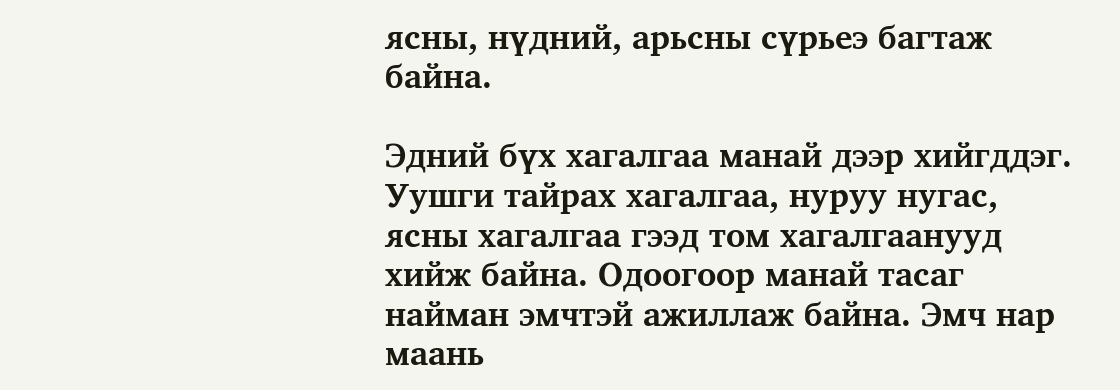ясны, нүдний, арьсны сүрьеэ багтаж байна.

Эдний бүх хагалгаа манай дээр хийгддэг. Уушги тайрах хагалгаа, нуруу нугас, ясны хагалгаа гээд том хагалгаанууд хийж байна. Одоогоор манай тасаг найман эмчтэй ажиллаж байна. Эмч нар маань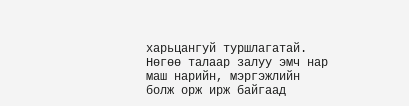харьцангуй туршлагатай.  Нөгөө талаар залуу эмч нар маш нарийн, мэргэжлийн болж орж ирж байгаад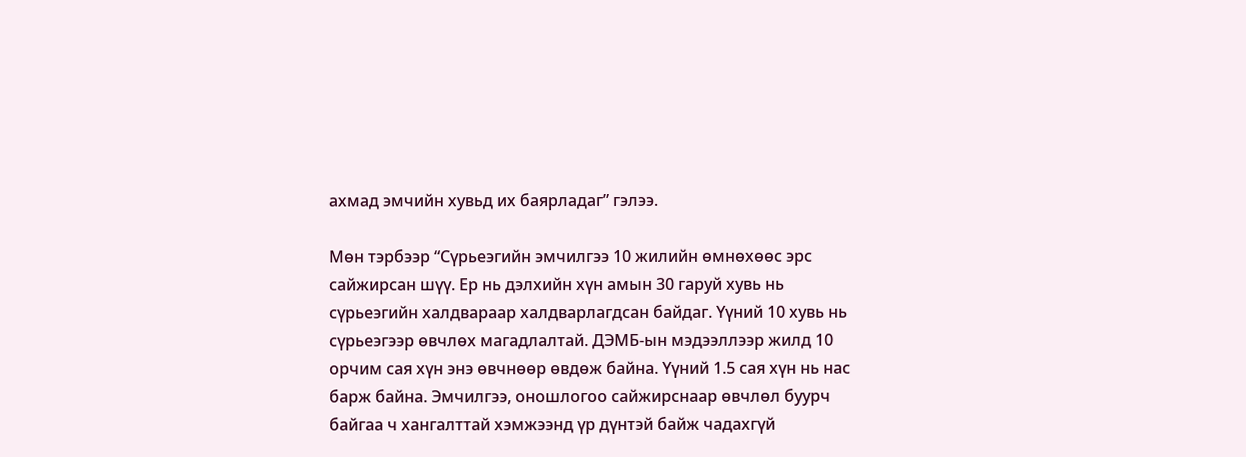ахмад эмчийн хувьд их баярладаг” гэлээ.

Мөн тэрбээр “Сүрьеэгийн эмчилгээ 10 жилийн өмнөхөөс эрс сайжирсан шүү. Ер нь дэлхийн хүн амын 30 гаруй хувь нь сүрьеэгийн халдвараар халдварлагдсан байдаг. Үүний 10 хувь нь сүрьеэгээр өвчлөх магадлалтай. ДЭМБ-ын мэдээллээр жилд 10 орчим сая хүн энэ өвчнөөр өвдөж байна. Үүний 1.5 сая хүн нь нас барж байна. Эмчилгээ, оношлогоо сайжирснаар өвчлөл буурч байгаа ч хангалттай хэмжээнд үр дүнтэй байж чадахгүй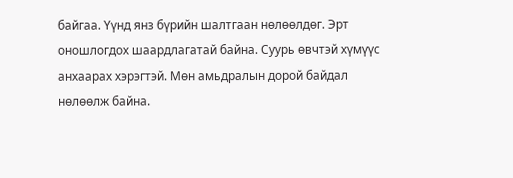байгаа. Үүнд янз бүрийн шалтгаан нөлөөлдөг. Эрт оношлогдох шаардлагатай байна. Суурь өвчтэй хүмүүс анхаарах хэрэгтэй. Мөн амьдралын дорой байдал нөлөөлж байна.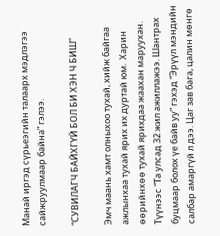Манай иргэд сүрьеэгийн талаарх мэдлэгээ сайжруулмаар байна” гэлээ.

“СУВИЛАГЧ БАЙХГҮЙ БОЛ БИ ХЭН Ч БИШ”

Эмч маань хамт олныхоо тухай, хийж байгаа ажлынхаа тухай ярих их дуртай юм.  Харин өөрийнхөө тухай ярихдаа жаахан маруухан. Түүнээс “Та улсад 32 жил ажиллажээ. Шантрах буцмаар болох үе байв уу” гэхэд “Эрүүл мэндийн салбар амаргүй л дээ. Цаг зав бага, цалин мөнгө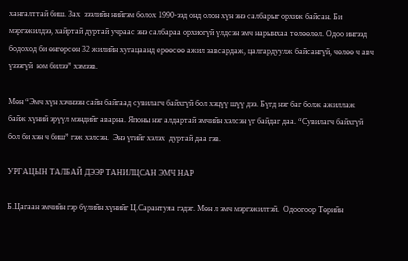хангалттай биш. Зах  зээлийн нийгэм болох 1990-ээд онд олон хүн энэ салбарыг орхиж байсан. Би мэргэжилдээ, хайртай дуртай учраас энэ салбараа орхиогүй үлдсэн эмч нарынхаа төлөөлөл. Одоо ингээд бодоход би өнгөрсөн 32 жилийн хугацаанд ерөөсөө ажил завсардаж, цалгардуулж байсангүй, чөлөө ч авч үзээгүй  юм билээ” хэмээв.

Мөн “Эмч хүн хэчнээн сайн байгаад сувилагч байхгүй бол хэцүү шүү дээ. Бүгд нэг баг болж ажиллаж байж хүний эрүүл мэндийг аварна. Японы нэг алдартай эмчийн хэлсэн үг байдаг даа. “Сувилагч байхгүй бол би хэн ч биш” гэж хэлсэн.  Энэ үгийг хэлэх  дуртай даа гэв.

УРГАЦЫН ТАЛБАЙ ДЭЭР ТАНИЛЦСАН ЭМЧ НАР

Б.Цагаан эмчийн гэр бүлийн хүнийг Ц.Сарантуяа гэдэг. Мөн л эмч мэргэжилтэй.  Одоогоор Төрийн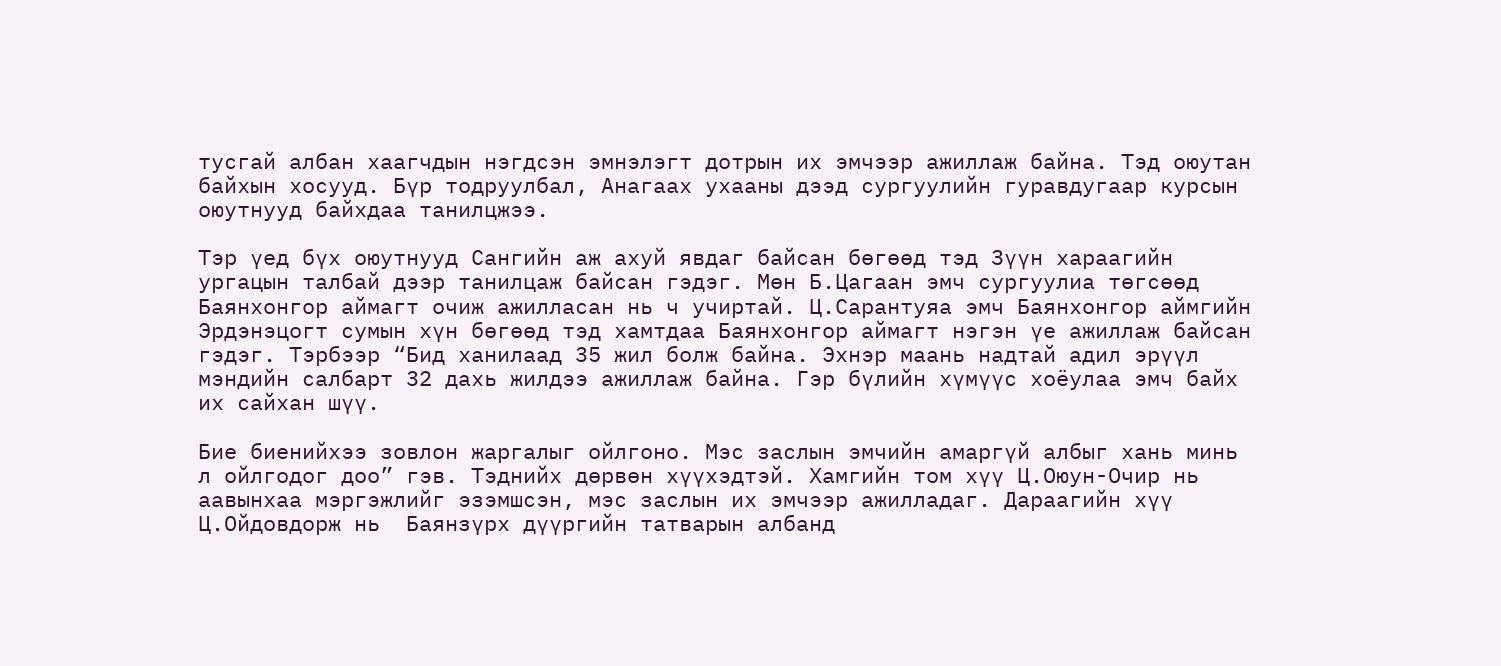тусгай албан хаагчдын нэгдсэн эмнэлэгт дотрын их эмчээр ажиллаж байна. Тэд оюутан байхын хосууд. Бүр тодруулбал, Анагаах ухааны дээд сургуулийн гуравдугаар курсын оюутнууд байхдаа танилцжээ.

Тэр үед бүх оюутнууд Сангийн аж ахуй явдаг байсан бөгөөд тэд Зүүн хараагийн ургацын талбай дээр танилцаж байсан гэдэг. Мөн Б.Цагаан эмч сургуулиа төгсөөд Баянхонгор аймагт очиж ажилласан нь ч учиртай. Ц.Сарантуяа эмч Баянхонгор аймгийн Эрдэнэцогт сумын хүн бөгөөд тэд хамтдаа Баянхонгор аймагт нэгэн үе ажиллаж байсан гэдэг. Тэрбээр “Бид ханилаад 35 жил болж байна. Эхнэр маань надтай адил эрүүл мэндийн салбарт 32 дахь жилдээ ажиллаж байна. Гэр бүлийн хүмүүс хоёулаа эмч байх их сайхан шүү.

Бие биенийхээ зовлон жаргалыг ойлгоно. Мэс заслын эмчийн амаргүй албыг хань минь л ойлгодог доо” гэв. Тэднийх дөрвөн хүүхэдтэй. Хамгийн том хүү Ц.Оюун-Очир нь  аавынхаа мэргэжлийг эзэмшсэн, мэс заслын их эмчээр ажилладаг. Дараагийн хүү Ц.Ойдовдорж нь  Баянзүрх дүүргийн татварын албанд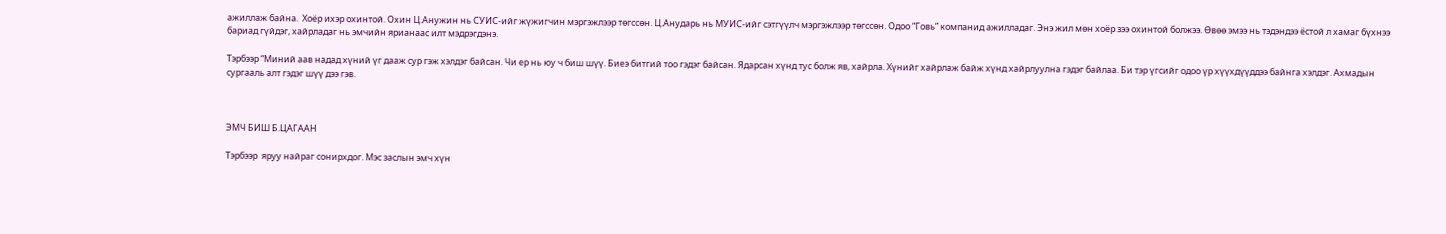ажиллаж байна.  Хоёр ихэр охинтой. Охин Ц.Анужин нь СУИС-ийг жүжигчин мэргэжлээр төгссөн. Ц.Анударь нь МУИС-ийг сэтгүүлч мэргэжлээр төгссөн. Одоо “Говь” компанид ажилладаг. Энэ жил мөн хоёр зээ охинтой болжээ. Өвөө эмээ нь тэдэндээ ёстой л хамаг бүхнээ бариад гүйдэг, хайрладаг нь эмчийн ярианаас илт мэдрэгдэнэ.

Тэрбээр “Миний аав надад хүний үг дааж сур гэж хэлдэг байсан. Чи ер нь юу ч биш шүү. Биеэ битгий тоо гэдэг байсан. Ядарсан хүнд тус болж яв, хайрла. Хүнийг хайрлаж байж хүнд хайрлуулна гэдэг байлаа. Би тэр үгсийг одоо үр хүүхдүүддээ байнга хэлдэг. Ахмадын сургааль алт гэдэг шүү дээ гэв.



ЭМЧ БИШ Б.ЦАГААН

Тэрбээр  яруу найраг сонирхдог. Мэс заслын эмч хүн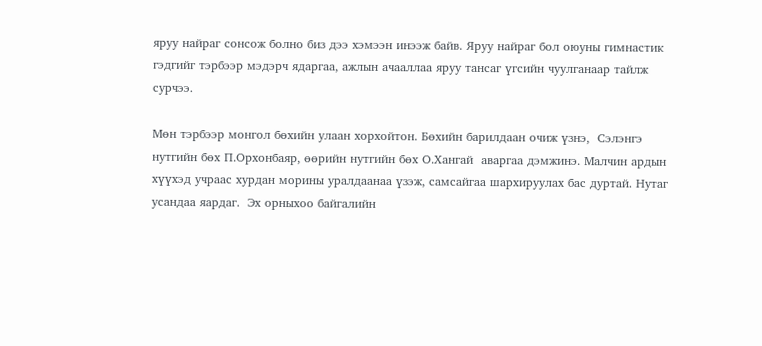яруу найраг сонсож болно биз дээ хэмээн инээж байв. Яруу найраг бол оюуны гимнастик  гэдгийг тэрбээр мэдэрч ядаргаа, ажлын ачааллаа яруу тансаг үгсийн чуулганаар тайлж сурчээ.

Мөн тэрбээр монгол бөхийн улаан хорхойтон. Бөхийн барилдаан очиж үзнэ,  Сэлэнгэ нутгийн бөх П.Орхонбаяр, өөрийн нутгийн бөх О.Хангай  аваргаа дэмжинэ. Малчин ардын хүүхэд учраас хурдан морины уралдаанаа үзэж, самсайгаа шархируулах бас дуртай. Нутаг усандаа яардаг.  Эх орныхоо байгалийн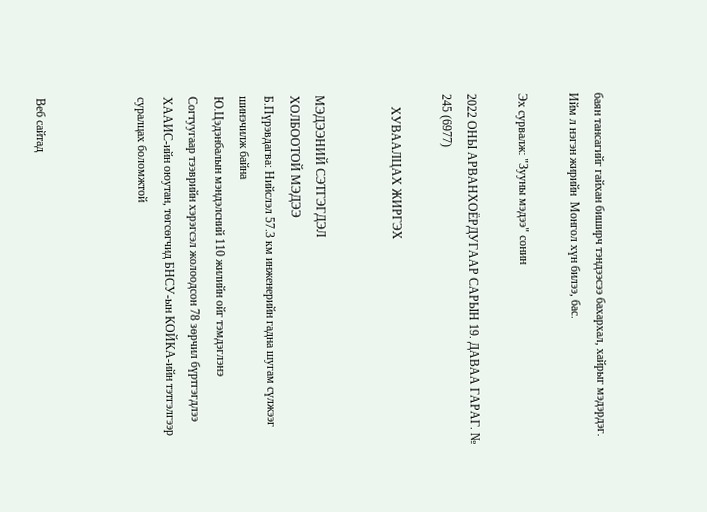баян тансагийг гайхан биширч тэндээсээ бахархал, хайрыг мэдэрдэг.  Ийм л нэгэн жирийн  Монгол хүн билээ, бас.

Эх сурвалж: "Зууны мэдээ" сонин

2022 ОНЫ АРВАНХОЁРДУГААР САРЫН 19. ДАВАА ГАРАГ. № 245 (6977)

    ХУВААЛЦАХ ЖИРГЭХ


МЭДЭЭНИЙ СЭТГЭГДЭЛ
ХОЛБООТОЙ МЭДЭЭ
Б.Пүрэвдагва: Нийслэл 57.3 км инженерийн гадна шугам сүлжээг шинэчилж байна
Ю.Цэдэнбалын мэндэлсний 110 жилийн ойг тэмдэглэнэ
Согтуугаар тээврийн хэрэгсэл жолоодсон 78 зөрчил бүртгэгдлээ
ХААИС-ийн оюутан, төгсөгчид БНСУ-ын КОЙКА-ийн тэтгэлгээр суралцах боломжтой



Веб сайтад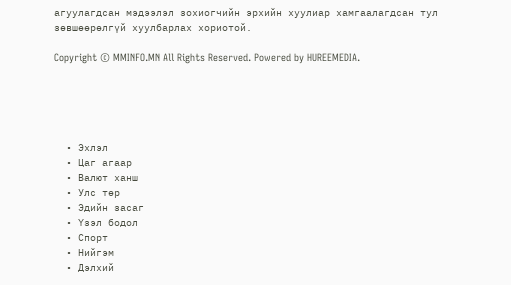агуулагдсан мэдээлэл зохиогчийн эрхийн хуулиар хамгаалагдсан тул зөвшөөрөлгүй хуулбарлах хориотой.

Copyright © MMINFO.MN All Rights Reserved. Powered by HUREEMEDIA.





  • Эхлэл
  • Цаг агаар
  • Валют ханш
  • Улс төр
  • Эдийн засаг
  • Үзэл бодол
  • Спорт
  • Нийгэм
  • Дэлхий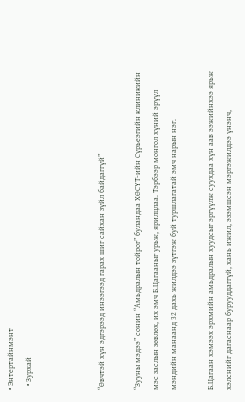• Энтертайнмэнт
  • Зурхай



“Өвчтэй хүн эдгэрээд инээгээд гарах шиг сайхан зүйл байдаггүй”

“Зууны мэдээ” сонин “Амьдралын тойрог” буландаа ХӨСҮТ-ийн Сүрьеэгийн клиникийн мэс заслын зөвлөх, их эмч Б.Цагааныг урьж, ярилцлаа. Тэрбээр монгол хүний эрүүл мэндийн манаанд 32 дахь жилдээ зүтгэж буй туршлагатай эмч нарын нэг.

Б.Цагаан хэмээх эрхмийн амьдралын хуудсыг эргүүлж суухдаа хүн аав ээжийнхээ ярьж хэлснийг дагаснаар бурууддаггүй, хань ижил, эзэмшсэн мэргэжилдээ үнэнч,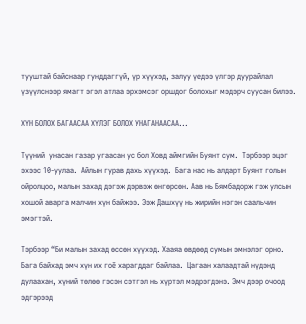тууштай байснаар гунддаггүй, үр хүүхэд, залуу үедээ үлгэр дуурайлал үзүүлснээр ямагт эгэл атлаа эрхэмсэг оршдог болохыг мэдэрч суусан билээ.

ХҮН БОЛОХ БАГААСАА ХҮЛЭГ БОЛОХ УНАГАНААСАА...

Түүний  унасан газар угаасан ус бол Ховд аймгийн Буянт сум.  Тэрбээр эцэг эхээс 10-уулаа.  Айлын гурав дахь хүүхэд.  Бага нас нь алдарт Буянт голын ойролцоо, малын захад дэгэж дэрвэж өнгөрсөн. Аав нь Бямбадорж гэж улсын хошой аварга малчин хүн байжээ. Ээж Дашхүү нь жирийн нэгэн саальчин эмэгтэй.

Тэрбээр “Би малын захад өссөн хүүхэд. Хааяа өвдөөд сумын эмнэлэг орно. Бага байхад эмч хүн их гоё харагддаг байлаа.  Цагаан халаадтай нүдэнд дулаахан, хүний төлөө гэсэн сэтгэл нь хүртэл мэдрэгдэнэ. Эмч дээр очоод эдгэрээд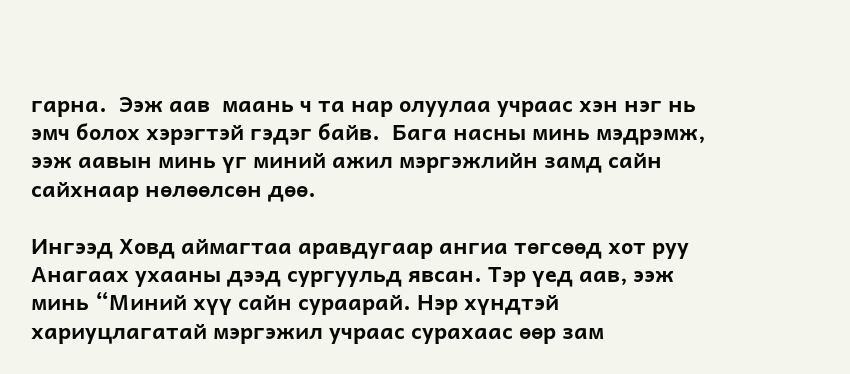гарна.  Ээж аав  маань ч та нар олуулаа учраас хэн нэг нь эмч болох хэрэгтэй гэдэг байв.  Бага насны минь мэдрэмж, ээж аавын минь үг миний ажил мэргэжлийн замд сайн сайхнаар нөлөөлсөн дөө.

Ингээд Ховд аймагтаа аравдугаар ангиа төгсөөд хот руу Анагаах ухааны дээд сургуульд явсан. Тэр үед аав, ээж минь “Миний хүү сайн сураарай. Нэр хүндтэй хариуцлагатай мэргэжил учраас сурахаас өөр зам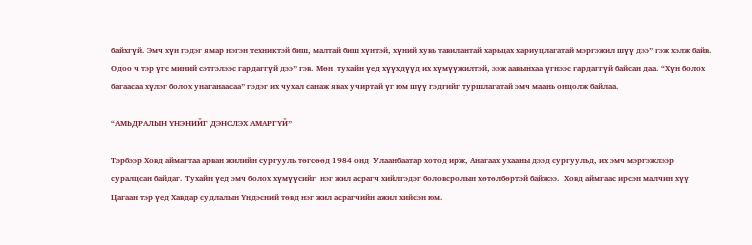байхгүй. Эмч хүн гэдэг ямар нэгэн техниктэй биш, малтай биш хүнтэй, хүний хувь тавилантай харьцах хариуцлагатай мэргэжил шүү дээ” гэж хэлж байв. Одоо ч тэр үгс миний сэтгэлээс гардаггүй дээ” гэв. Мөн  тухайн үед хүүхдүүд их хүмүүжилтэй, ээж аавынхаа үгнээс гардаггүй байсан даа. “Хүн болох багаасаа хүлэг болох унаганаасаа” гэдэг их чухал санаж явах учиртай үг юм шүү гэдгийг туршлагатай эмч маань онцолж байлаа.

“АМЬДРАЛЫН ҮНЭНИЙГ ДЭНСЛЭХ АМАРГҮЙ”

Тэрбээр Ховд аймагтаа арван жилийн сургууль төгсөөд 1984 онд  Улаанбаатар хотод ирж, Анагаах ухааны дээд сургуульд, их эмч мэргэжлээр суралцсан байдаг. Тухайн үед эмч болох хүмүүсийг  нэг жил асрагч хийлгэдэг боловсролын хөтөлбөртэй байжээ.  Ховд аймгаас ирсэн малчин хүү Цагаан тэр үед Хавдар судлалын Үндэсний төвд нэг жил асрагчийн ажил хийсэн юм.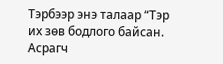Тэрбээр энэ талаар “Тэр их зөв бодлого байсан. Асрагч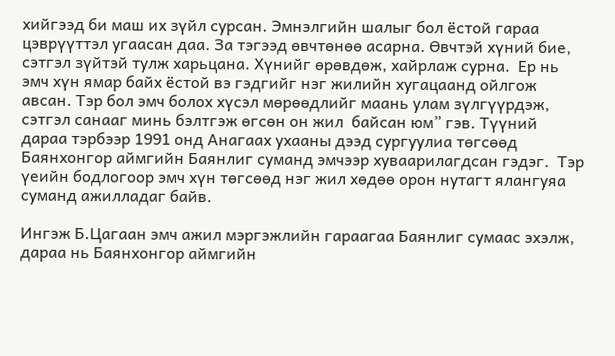хийгээд би маш их зүйл сурсан. Эмнэлгийн шалыг бол ёстой гараа цэврүүттэл угаасан даа. За тэгээд өвчтөнөө асарна. Өвчтэй хүний бие, сэтгэл зүйтэй тулж харьцана. Хүнийг өрөвдөж, хайрлаж сурна.  Ер нь эмч хүн ямар байх ёстой вэ гэдгийг нэг жилийн хугацаанд ойлгож авсан. Тэр бол эмч болох хүсэл мөрөөдлийг маань улам зүлгүүрдэж, сэтгэл санааг минь бэлтгэж өгсөн он жил  байсан юм” гэв. Түүний дараа тэрбээр 1991 онд Анагаах ухааны дээд сургуулиа төгсөөд  Баянхонгор аймгийн Баянлиг суманд эмчээр хуваарилагдсан гэдэг.  Тэр үеийн бодлогоор эмч хүн төгсөөд нэг жил хөдөө орон нутагт ялангуяа суманд ажилладаг байв.

Ингэж Б.Цагаан эмч ажил мэргэжлийн гараагаа Баянлиг сумаас эхэлж, дараа нь Баянхонгор аймгийн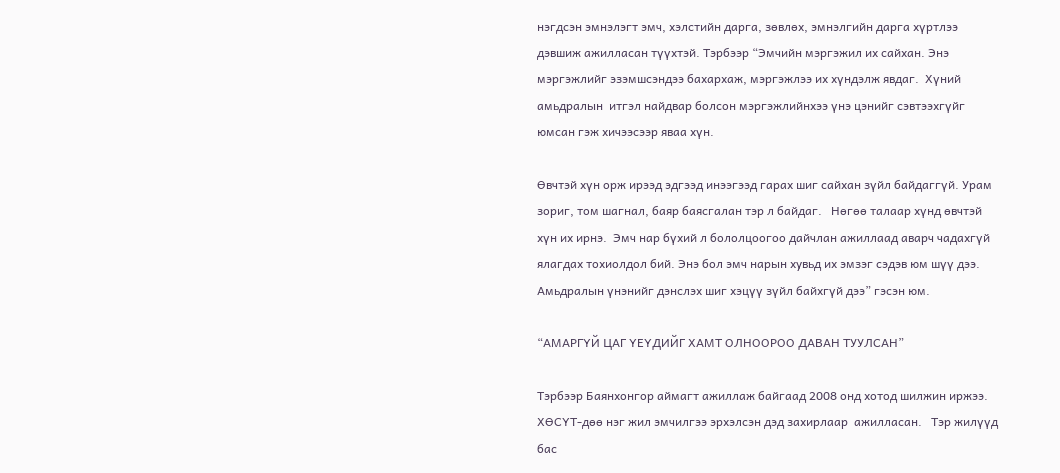нэгдсэн эмнэлэгт эмч, хэлстийн дарга, зөвлөх, эмнэлгийн дарга хүртлээ дэвшиж ажилласан түүхтэй. Тэрбээр “Эмчийн мэргэжил их сайхан. Энэ мэргэжлийг эзэмшсэндээ бахархаж, мэргэжлээ их хүндэлж явдаг.  Хүний амьдралын  итгэл найдвар болсон мэргэжлийнхээ үнэ цэнийг сэвтээхгүйг юмсан гэж хичээсээр яваа хүн.

Өвчтэй хүн орж ирээд эдгээд инээгээд гарах шиг сайхан зүйл байдаггүй. Урам зориг, том шагнал, баяр баясгалан тэр л байдаг.   Нөгөө талаар хүнд өвчтэй хүн их ирнэ.  Эмч нар бүхий л бололцоогоо дайчлан ажиллаад аварч чадахгүй ялагдах тохиолдол бий. Энэ бол эмч нарын хувьд их эмзэг сэдэв юм шүү дээ.  Амьдралын үнэнийг дэнслэх шиг хэцүү зүйл байхгүй дээ” гэсэн юм.

“АМАРГҮЙ ЦАГ ҮЕҮДИЙГ ХАМТ ОЛНООРОО ДАВАН ТУУЛСАН”

Тэрбээр Баянхонгор аймагт ажиллаж байгаад 2008 онд хотод шилжин иржээ. ХӨСҮТ-дөө нэг жил эмчилгээ эрхэлсэн дэд захирлаар  ажилласан.   Тэр жилүүд бас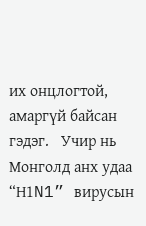их онцлогтой, амаргүй байсан гэдэг.   Учир нь  Монголд анх удаа “Н1N1” вирусын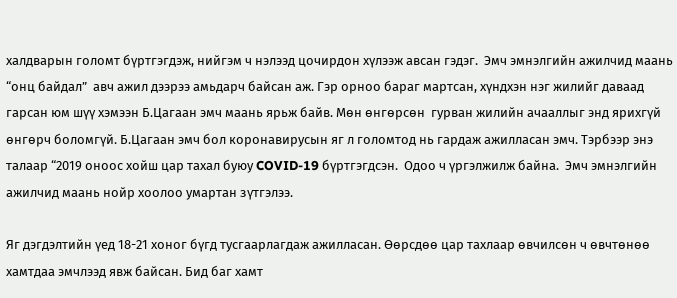халдварын голомт бүртгэгдэж, нийгэм ч нэлээд цочирдон хүлээж авсан гэдэг.  Эмч эмнэлгийн ажилчид маань “онц байдал”  авч ажил дээрээ амьдарч байсан аж. Гэр орноо бараг мартсан, хүндхэн нэг жилийг даваад гарсан юм шүү хэмээн Б.Цагаан эмч маань ярьж байв. Мөн өнгөрсөн  гурван жилийн ачааллыг энд ярихгүй өнгөрч боломгүй. Б.Цагаан эмч бол коронавирусын яг л голомтод нь гардаж ажилласан эмч. Тэрбээр энэ талаар “2019 оноос хойш цар тахал буюу COVID-19 бүртгэгдсэн.  Одоо ч үргэлжилж байна.  Эмч эмнэлгийн ажилчид маань нойр хоолоо умартан зүтгэлээ.

Яг дэгдэлтийн үед 18-21 хоног бүгд тусгаарлагдаж ажилласан. Өөрсдөө цар тахлаар өвчилсөн ч өвчтөнөө хамтдаа эмчлээд явж байсан. Бид баг хамт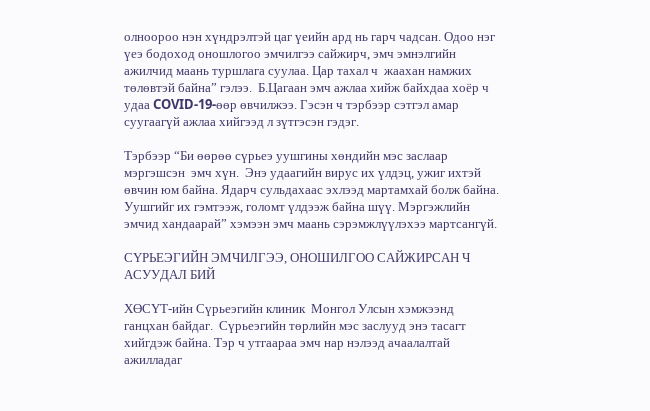олноороо нэн хүндрэлтэй цаг үеийн ард нь гарч чадсан. Одоо нэг үеэ бодоход оношлогоо эмчилгээ сайжирч, эмч эмнэлгийн ажилчид маань туршлага суулаа. Цар тахал ч  жаахан намжих төлөвтэй байна” гэлээ.  Б.Цагаан эмч ажлаа хийж байхдаа хоёр ч удаа COVID-19-өөр өвчилжээ. Гэсэн ч тэрбээр сэтгэл амар суугаагүй ажлаа хийгээд л зүтгэсэн гэдэг.

Тэрбээр “Би өөрөө сүрьеэ уушгины хөндийн мэс заслаар мэргэшсэн  эмч хүн.  Энэ удаагийн вирус их үлдэц, ужиг ихтэй өвчин юм байна. Ядарч сульдахаас эхлээд мартамхай болж байна. Уушгийг их гэмтээж, голомт үлдээж байна шүү. Мэргэжлийн эмчид хандаарай” хэмээн эмч маань сэрэмжлүүлэхээ мартсангүй.

СҮРЬЕЭГИЙН ЭМЧИЛГЭЭ, ОНОШИЛГОО САЙЖИРСАН Ч АСУУДАЛ БИЙ

ХӨСҮТ-ийн Сүрьеэгийн клиник  Монгол Улсын хэмжээнд ганцхан байдаг.  Сүрьеэгийн төрлийн мэс заслууд энэ тасагт хийгдэж байна. Тэр ч утгаараа эмч нар нэлээд ачаалалтай ажилладаг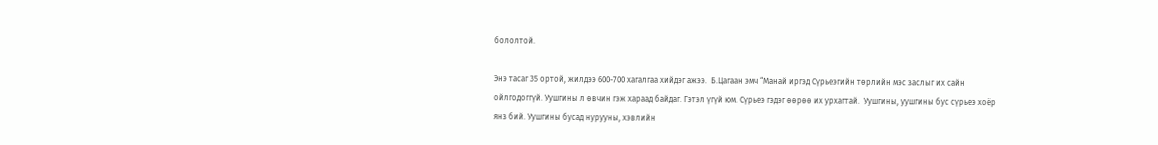бололтой.

Энэ тасаг 35 ортой, жилдээ 600-700 хагалгаа хийдэг ажээ.  Б.Цагаан эмч “Манай иргэд Сүрьеэгийн төрлийн мэс заслыг их сайн ойлгодоггүй. Уушгины л өвчин гэж хараад байдаг. Гэтэл үгүй юм. Сүрьеэ гэдэг өөрөө их урхагтай.  Уушгины, уушгины бус сүрьеэ хоёр янз бий. Уушгины бусад нурууны, хэвлийн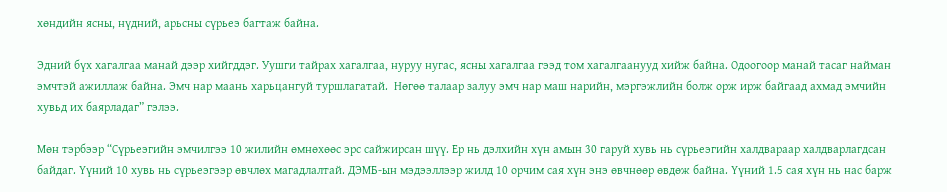хөндийн ясны, нүдний, арьсны сүрьеэ багтаж байна.

Эдний бүх хагалгаа манай дээр хийгддэг. Уушги тайрах хагалгаа, нуруу нугас, ясны хагалгаа гээд том хагалгаанууд хийж байна. Одоогоор манай тасаг найман эмчтэй ажиллаж байна. Эмч нар маань харьцангуй туршлагатай.  Нөгөө талаар залуу эмч нар маш нарийн, мэргэжлийн болж орж ирж байгаад ахмад эмчийн хувьд их баярладаг” гэлээ.

Мөн тэрбээр “Сүрьеэгийн эмчилгээ 10 жилийн өмнөхөөс эрс сайжирсан шүү. Ер нь дэлхийн хүн амын 30 гаруй хувь нь сүрьеэгийн халдвараар халдварлагдсан байдаг. Үүний 10 хувь нь сүрьеэгээр өвчлөх магадлалтай. ДЭМБ-ын мэдээллээр жилд 10 орчим сая хүн энэ өвчнөөр өвдөж байна. Үүний 1.5 сая хүн нь нас барж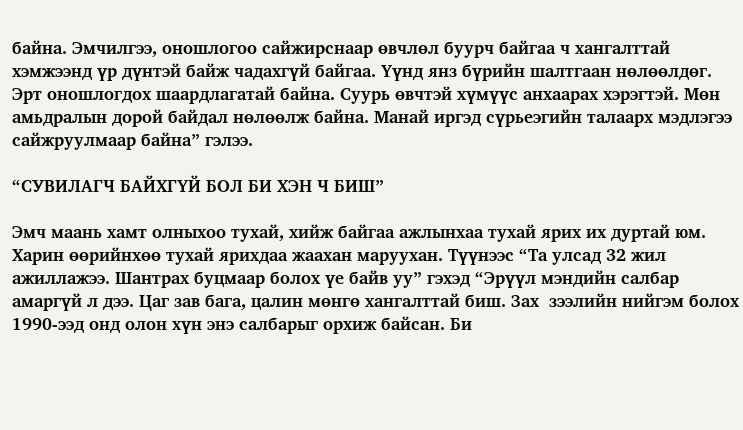байна. Эмчилгээ, оношлогоо сайжирснаар өвчлөл буурч байгаа ч хангалттай хэмжээнд үр дүнтэй байж чадахгүй байгаа. Үүнд янз бүрийн шалтгаан нөлөөлдөг. Эрт оношлогдох шаардлагатай байна. Суурь өвчтэй хүмүүс анхаарах хэрэгтэй. Мөн амьдралын дорой байдал нөлөөлж байна. Манай иргэд сүрьеэгийн талаарх мэдлэгээ сайжруулмаар байна” гэлээ.

“СУВИЛАГЧ БАЙХГҮЙ БОЛ БИ ХЭН Ч БИШ”

Эмч маань хамт олныхоо тухай, хийж байгаа ажлынхаа тухай ярих их дуртай юм.  Харин өөрийнхөө тухай ярихдаа жаахан маруухан. Түүнээс “Та улсад 32 жил ажиллажээ. Шантрах буцмаар болох үе байв уу” гэхэд “Эрүүл мэндийн салбар амаргүй л дээ. Цаг зав бага, цалин мөнгө хангалттай биш. Зах  зээлийн нийгэм болох 1990-ээд онд олон хүн энэ салбарыг орхиж байсан. Би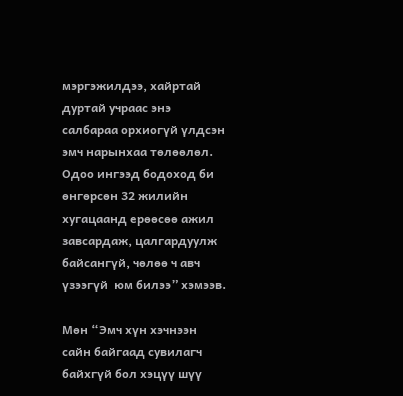мэргэжилдээ, хайртай дуртай учраас энэ салбараа орхиогүй үлдсэн эмч нарынхаа төлөөлөл. Одоо ингээд бодоход би өнгөрсөн 32 жилийн хугацаанд ерөөсөө ажил завсардаж, цалгардуулж байсангүй, чөлөө ч авч үзээгүй  юм билээ” хэмээв.

Мөн “Эмч хүн хэчнээн сайн байгаад сувилагч байхгүй бол хэцүү шүү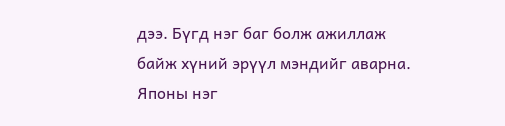дээ. Бүгд нэг баг болж ажиллаж байж хүний эрүүл мэндийг аварна. Японы нэг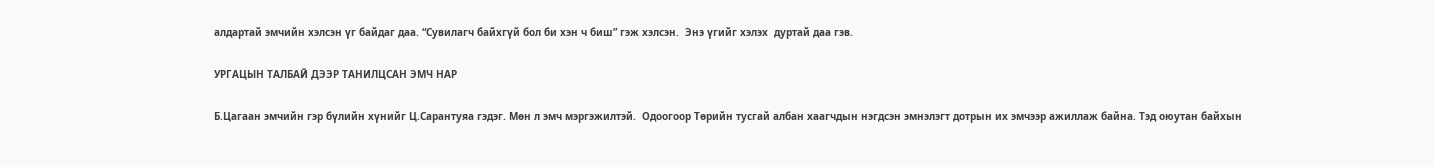алдартай эмчийн хэлсэн үг байдаг даа. “Сувилагч байхгүй бол би хэн ч биш” гэж хэлсэн.  Энэ үгийг хэлэх  дуртай даа гэв.

УРГАЦЫН ТАЛБАЙ ДЭЭР ТАНИЛЦСАН ЭМЧ НАР

Б.Цагаан эмчийн гэр бүлийн хүнийг Ц.Сарантуяа гэдэг. Мөн л эмч мэргэжилтэй.  Одоогоор Төрийн тусгай албан хаагчдын нэгдсэн эмнэлэгт дотрын их эмчээр ажиллаж байна. Тэд оюутан байхын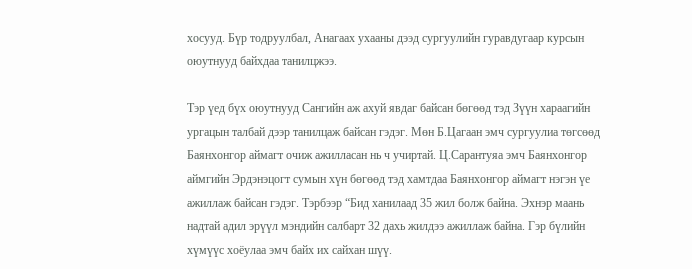хосууд. Бүр тодруулбал, Анагаах ухааны дээд сургуулийн гуравдугаар курсын оюутнууд байхдаа танилцжээ.

Тэр үед бүх оюутнууд Сангийн аж ахуй явдаг байсан бөгөөд тэд Зүүн хараагийн ургацын талбай дээр танилцаж байсан гэдэг. Мөн Б.Цагаан эмч сургуулиа төгсөөд Баянхонгор аймагт очиж ажилласан нь ч учиртай. Ц.Сарантуяа эмч Баянхонгор аймгийн Эрдэнэцогт сумын хүн бөгөөд тэд хамтдаа Баянхонгор аймагт нэгэн үе ажиллаж байсан гэдэг. Тэрбээр “Бид ханилаад 35 жил болж байна. Эхнэр маань надтай адил эрүүл мэндийн салбарт 32 дахь жилдээ ажиллаж байна. Гэр бүлийн хүмүүс хоёулаа эмч байх их сайхан шүү.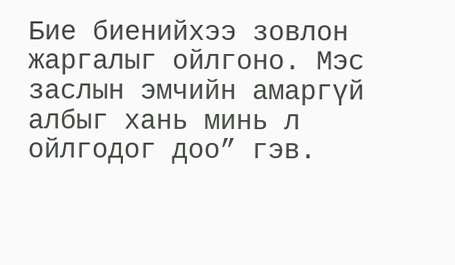Бие биенийхээ зовлон жаргалыг ойлгоно. Мэс заслын эмчийн амаргүй албыг хань минь л ойлгодог доо” гэв.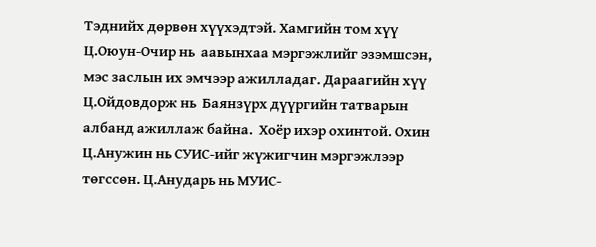Тэднийх дөрвөн хүүхэдтэй. Хамгийн том хүү Ц.Оюун-Очир нь  аавынхаа мэргэжлийг эзэмшсэн, мэс заслын их эмчээр ажилладаг. Дараагийн хүү Ц.Ойдовдорж нь  Баянзүрх дүүргийн татварын албанд ажиллаж байна.  Хоёр ихэр охинтой. Охин Ц.Анужин нь СУИС-ийг жүжигчин мэргэжлээр төгссөн. Ц.Анударь нь МУИС-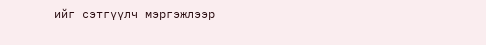ийг сэтгүүлч мэргэжлээр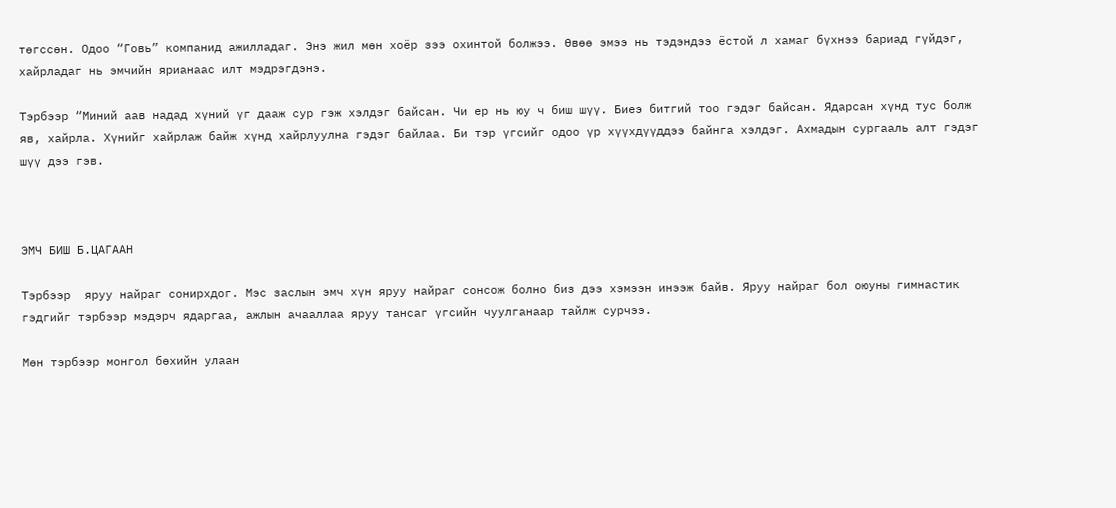төгссөн. Одоо “Говь” компанид ажилладаг. Энэ жил мөн хоёр зээ охинтой болжээ. Өвөө эмээ нь тэдэндээ ёстой л хамаг бүхнээ бариад гүйдэг, хайрладаг нь эмчийн ярианаас илт мэдрэгдэнэ.

Тэрбээр “Миний аав надад хүний үг дааж сур гэж хэлдэг байсан. Чи ер нь юу ч биш шүү. Биеэ битгий тоо гэдэг байсан. Ядарсан хүнд тус болж яв, хайрла. Хүнийг хайрлаж байж хүнд хайрлуулна гэдэг байлаа. Би тэр үгсийг одоо үр хүүхдүүддээ байнга хэлдэг. Ахмадын сургааль алт гэдэг шүү дээ гэв.



ЭМЧ БИШ Б.ЦАГААН

Тэрбээр  яруу найраг сонирхдог. Мэс заслын эмч хүн яруу найраг сонсож болно биз дээ хэмээн инээж байв. Яруу найраг бол оюуны гимнастик  гэдгийг тэрбээр мэдэрч ядаргаа, ажлын ачааллаа яруу тансаг үгсийн чуулганаар тайлж сурчээ.

Мөн тэрбээр монгол бөхийн улаан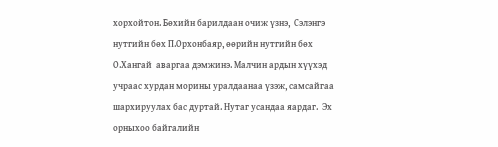хорхойтон. Бөхийн барилдаан очиж үзнэ,  Сэлэнгэ нутгийн бөх П.Орхонбаяр, өөрийн нутгийн бөх О.Хангай  аваргаа дэмжинэ. Малчин ардын хүүхэд учраас хурдан морины уралдаанаа үзэж, самсайгаа шархируулах бас дуртай. Нутаг усандаа яардаг.  Эх орныхоо байгалийн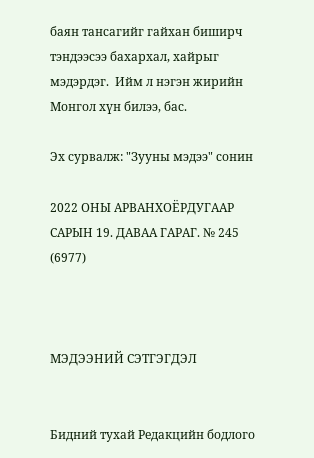баян тансагийг гайхан биширч тэндээсээ бахархал, хайрыг мэдэрдэг.  Ийм л нэгэн жирийн  Монгол хүн билээ, бас.

Эх сурвалж: "Зууны мэдээ" сонин

2022 ОНЫ АРВАНХОЁРДУГААР САРЫН 19. ДАВАА ГАРАГ. № 245 (6977)



МЭДЭЭНИЙ СЭТГЭГДЭЛ


Бидний тухай Редакцийн бодлого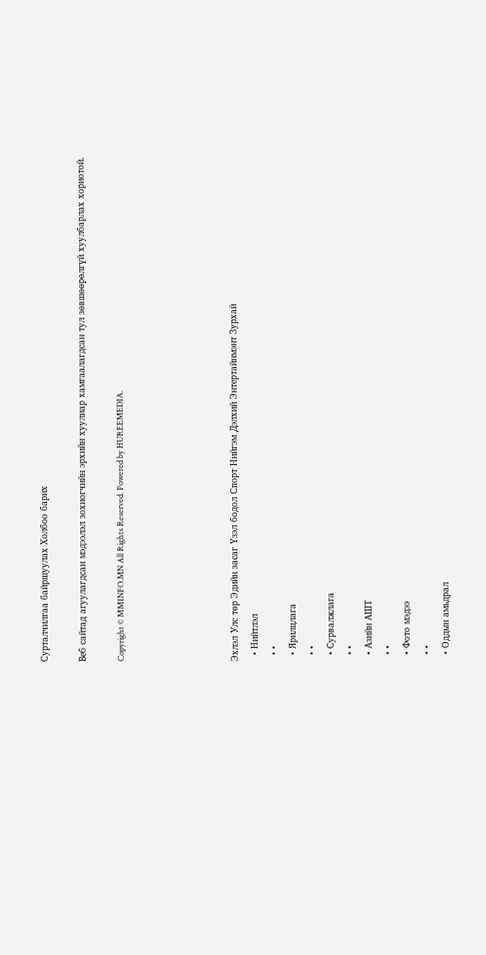Сурталчилгаа байршуулах Холбоо барих

Веб сайтад агуулагдсан мэдээлэл зохиогчийн эрхийн хуулиар хамгаалагдсан тул зөвшөөрөлгүй хуулбарлах хориотой.

Copyright © MMINFO.MN All Rights Reserved. Powered by HUREEMEDIA.





Эхлэл Улс төр Эдийн засаг Үзэл бодол Спорт Нийгэм Дэлхий Энтертайнмэнт Зурхай
  • Нийтлэл
  • •
  • Ярилцлага
  • •
  • Сурвалжлага
  • •
  • Азийн АШТ
  • •
  • Фото мэдээ
  • •
  • Оддын амьдрал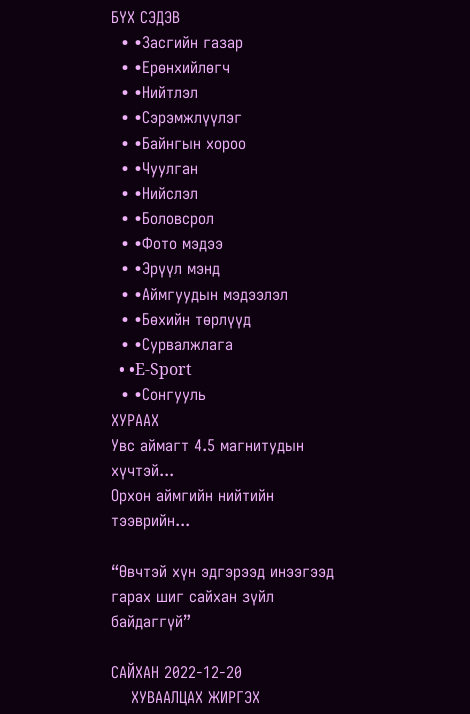БҮХ СЭДЭВ
  • •Засгийн газар
  • •Ерөнхийлөгч
  • •Нийтлэл
  • •Сэрэмжлүүлэг
  • •Байнгын хороо
  • •Чуулган
  • •Нийслэл
  • •Боловсрол
  • •Фото мэдээ
  • •Эрүүл мэнд
  • •Аймгуудын мэдээлэл
  • •Бөхийн төрлүүд
  • •Сурвалжлага
  • •E-Sport
  • •Сонгууль
ХУРААХ
Увс аймагт 4.5 магнитудын хүчтэй...
Орхон аймгийн нийтийн тээврийн...

“Өвчтэй хүн эдгэрээд инээгээд гарах шиг сайхан зүйл байдаггүй”

САЙХАН 2022-12-20
    ХУВААЛЦАХ ЖИРГЭХ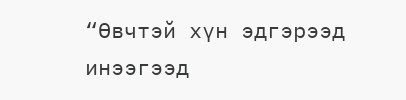“Өвчтэй хүн эдгэрээд инээгээд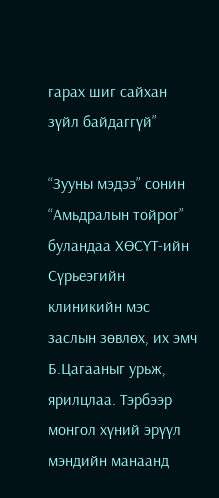гарах шиг сайхан зүйл байдаггүй”

“Зууны мэдээ” сонин “Амьдралын тойрог” буландаа ХӨСҮТ-ийн Сүрьеэгийн клиникийн мэс заслын зөвлөх, их эмч Б.Цагааныг урьж, ярилцлаа. Тэрбээр монгол хүний эрүүл мэндийн манаанд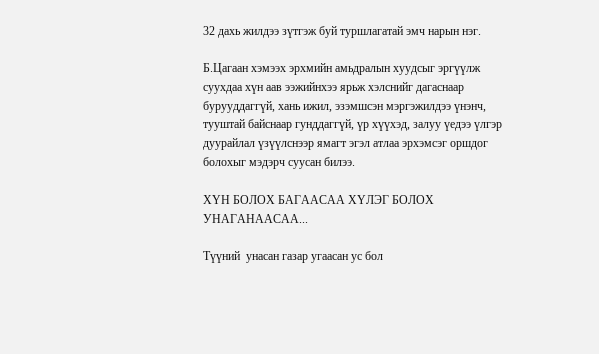32 дахь жилдээ зүтгэж буй туршлагатай эмч нарын нэг.

Б.Цагаан хэмээх эрхмийн амьдралын хуудсыг эргүүлж суухдаа хүн аав ээжийнхээ ярьж хэлснийг дагаснаар бурууддаггүй, хань ижил, эзэмшсэн мэргэжилдээ үнэнч, тууштай байснаар гунддаггүй, үр хүүхэд, залуу үедээ үлгэр дуурайлал үзүүлснээр ямагт эгэл атлаа эрхэмсэг оршдог болохыг мэдэрч суусан билээ.

ХҮН БОЛОХ БАГААСАА ХҮЛЭГ БОЛОХ УНАГАНААСАА...

Түүний  унасан газар угаасан ус бол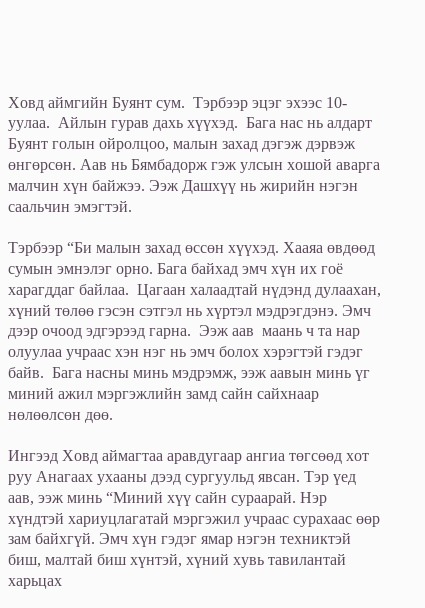Ховд аймгийн Буянт сум.  Тэрбээр эцэг эхээс 10-уулаа.  Айлын гурав дахь хүүхэд.  Бага нас нь алдарт Буянт голын ойролцоо, малын захад дэгэж дэрвэж өнгөрсөн. Аав нь Бямбадорж гэж улсын хошой аварга малчин хүн байжээ. Ээж Дашхүү нь жирийн нэгэн саальчин эмэгтэй.

Тэрбээр “Би малын захад өссөн хүүхэд. Хааяа өвдөөд сумын эмнэлэг орно. Бага байхад эмч хүн их гоё харагддаг байлаа.  Цагаан халаадтай нүдэнд дулаахан, хүний төлөө гэсэн сэтгэл нь хүртэл мэдрэгдэнэ. Эмч дээр очоод эдгэрээд гарна.  Ээж аав  маань ч та нар олуулаа учраас хэн нэг нь эмч болох хэрэгтэй гэдэг байв.  Бага насны минь мэдрэмж, ээж аавын минь үг миний ажил мэргэжлийн замд сайн сайхнаар нөлөөлсөн дөө.

Ингээд Ховд аймагтаа аравдугаар ангиа төгсөөд хот руу Анагаах ухааны дээд сургуульд явсан. Тэр үед аав, ээж минь “Миний хүү сайн сураарай. Нэр хүндтэй хариуцлагатай мэргэжил учраас сурахаас өөр зам байхгүй. Эмч хүн гэдэг ямар нэгэн техниктэй биш, малтай биш хүнтэй, хүний хувь тавилантай харьцах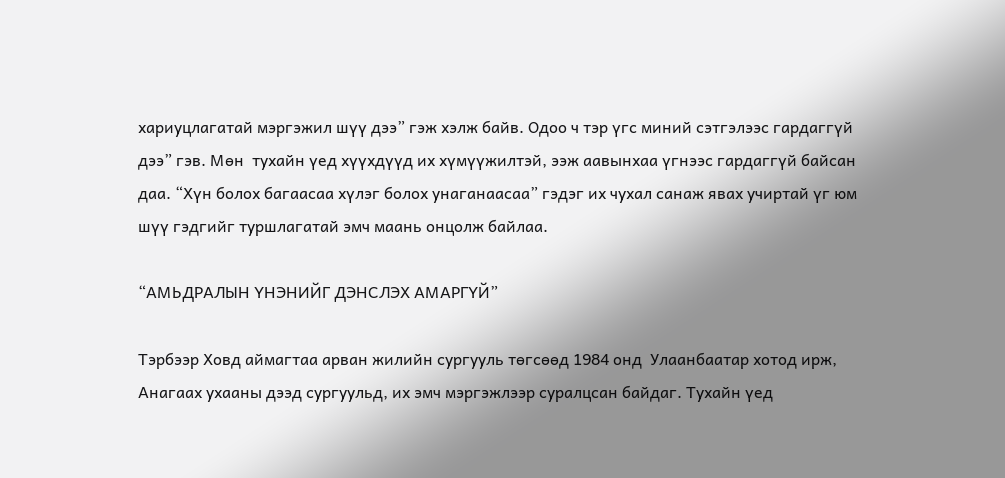хариуцлагатай мэргэжил шүү дээ” гэж хэлж байв. Одоо ч тэр үгс миний сэтгэлээс гардаггүй дээ” гэв. Мөн  тухайн үед хүүхдүүд их хүмүүжилтэй, ээж аавынхаа үгнээс гардаггүй байсан даа. “Хүн болох багаасаа хүлэг болох унаганаасаа” гэдэг их чухал санаж явах учиртай үг юм шүү гэдгийг туршлагатай эмч маань онцолж байлаа.

“АМЬДРАЛЫН ҮНЭНИЙГ ДЭНСЛЭХ АМАРГҮЙ”

Тэрбээр Ховд аймагтаа арван жилийн сургууль төгсөөд 1984 онд  Улаанбаатар хотод ирж, Анагаах ухааны дээд сургуульд, их эмч мэргэжлээр суралцсан байдаг. Тухайн үед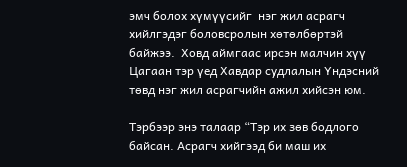эмч болох хүмүүсийг  нэг жил асрагч хийлгэдэг боловсролын хөтөлбөртэй байжээ.  Ховд аймгаас ирсэн малчин хүү Цагаан тэр үед Хавдар судлалын Үндэсний төвд нэг жил асрагчийн ажил хийсэн юм.

Тэрбээр энэ талаар “Тэр их зөв бодлого байсан. Асрагч хийгээд би маш их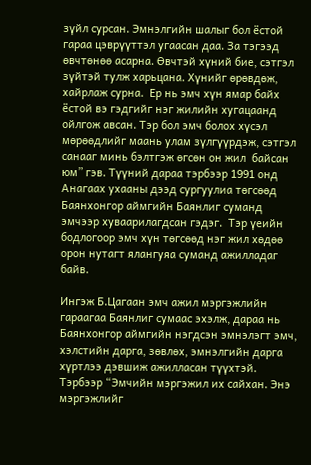зүйл сурсан. Эмнэлгийн шалыг бол ёстой гараа цэврүүттэл угаасан даа. За тэгээд өвчтөнөө асарна. Өвчтэй хүний бие, сэтгэл зүйтэй тулж харьцана. Хүнийг өрөвдөж, хайрлаж сурна.  Ер нь эмч хүн ямар байх ёстой вэ гэдгийг нэг жилийн хугацаанд ойлгож авсан. Тэр бол эмч болох хүсэл мөрөөдлийг маань улам зүлгүүрдэж, сэтгэл санааг минь бэлтгэж өгсөн он жил  байсан юм” гэв. Түүний дараа тэрбээр 1991 онд Анагаах ухааны дээд сургуулиа төгсөөд  Баянхонгор аймгийн Баянлиг суманд эмчээр хуваарилагдсан гэдэг.  Тэр үеийн бодлогоор эмч хүн төгсөөд нэг жил хөдөө орон нутагт ялангуяа суманд ажилладаг байв.

Ингэж Б.Цагаан эмч ажил мэргэжлийн гараагаа Баянлиг сумаас эхэлж, дараа нь Баянхонгор аймгийн нэгдсэн эмнэлэгт эмч, хэлстийн дарга, зөвлөх, эмнэлгийн дарга хүртлээ дэвшиж ажилласан түүхтэй. Тэрбээр “Эмчийн мэргэжил их сайхан. Энэ мэргэжлийг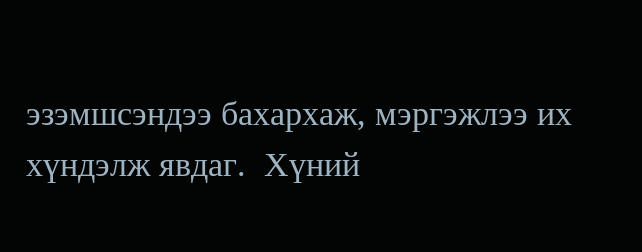эзэмшсэндээ бахархаж, мэргэжлээ их хүндэлж явдаг.  Хүний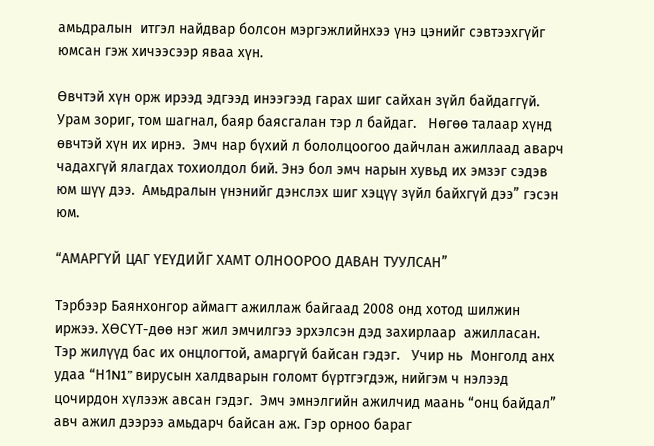амьдралын  итгэл найдвар болсон мэргэжлийнхээ үнэ цэнийг сэвтээхгүйг юмсан гэж хичээсээр яваа хүн.

Өвчтэй хүн орж ирээд эдгээд инээгээд гарах шиг сайхан зүйл байдаггүй. Урам зориг, том шагнал, баяр баясгалан тэр л байдаг.   Нөгөө талаар хүнд өвчтэй хүн их ирнэ.  Эмч нар бүхий л бололцоогоо дайчлан ажиллаад аварч чадахгүй ялагдах тохиолдол бий. Энэ бол эмч нарын хувьд их эмзэг сэдэв юм шүү дээ.  Амьдралын үнэнийг дэнслэх шиг хэцүү зүйл байхгүй дээ” гэсэн юм.

“АМАРГҮЙ ЦАГ ҮЕҮДИЙГ ХАМТ ОЛНООРОО ДАВАН ТУУЛСАН”

Тэрбээр Баянхонгор аймагт ажиллаж байгаад 2008 онд хотод шилжин иржээ. ХӨСҮТ-дөө нэг жил эмчилгээ эрхэлсэн дэд захирлаар  ажилласан.   Тэр жилүүд бас их онцлогтой, амаргүй байсан гэдэг.   Учир нь  Монголд анх удаа “Н1N1” вирусын халдварын голомт бүртгэгдэж, нийгэм ч нэлээд цочирдон хүлээж авсан гэдэг.  Эмч эмнэлгийн ажилчид маань “онц байдал”  авч ажил дээрээ амьдарч байсан аж. Гэр орноо бараг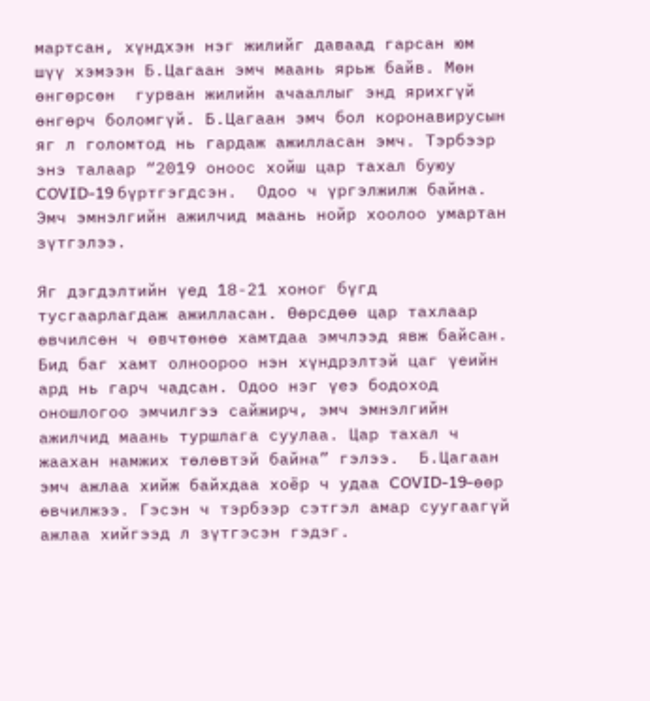мартсан, хүндхэн нэг жилийг даваад гарсан юм шүү хэмээн Б.Цагаан эмч маань ярьж байв. Мөн өнгөрсөн  гурван жилийн ачааллыг энд ярихгүй өнгөрч боломгүй. Б.Цагаан эмч бол коронавирусын яг л голомтод нь гардаж ажилласан эмч. Тэрбээр энэ талаар “2019 оноос хойш цар тахал буюу COVID-19 бүртгэгдсэн.  Одоо ч үргэлжилж байна.  Эмч эмнэлгийн ажилчид маань нойр хоолоо умартан зүтгэлээ.

Яг дэгдэлтийн үед 18-21 хоног бүгд тусгаарлагдаж ажилласан. Өөрсдөө цар тахлаар өвчилсөн ч өвчтөнөө хамтдаа эмчлээд явж байсан. Бид баг хамт олноороо нэн хүндрэлтэй цаг үеийн ард нь гарч чадсан. Одоо нэг үеэ бодоход оношлогоо эмчилгээ сайжирч, эмч эмнэлгийн ажилчид маань туршлага суулаа. Цар тахал ч  жаахан намжих төлөвтэй байна” гэлээ.  Б.Цагаан эмч ажлаа хийж байхдаа хоёр ч удаа COVID-19-өөр өвчилжээ. Гэсэн ч тэрбээр сэтгэл амар суугаагүй ажлаа хийгээд л зүтгэсэн гэдэг.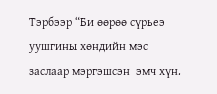Тэрбээр “Би өөрөө сүрьеэ уушгины хөндийн мэс заслаар мэргэшсэн  эмч хүн.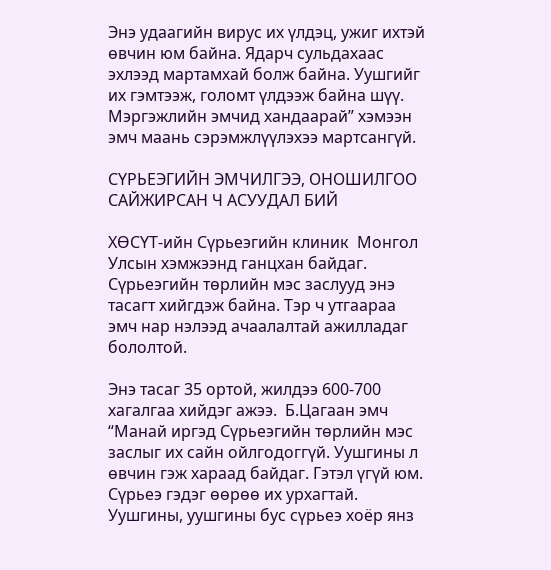Энэ удаагийн вирус их үлдэц, ужиг ихтэй өвчин юм байна. Ядарч сульдахаас эхлээд мартамхай болж байна. Уушгийг их гэмтээж, голомт үлдээж байна шүү. Мэргэжлийн эмчид хандаарай” хэмээн эмч маань сэрэмжлүүлэхээ мартсангүй.

СҮРЬЕЭГИЙН ЭМЧИЛГЭЭ, ОНОШИЛГОО САЙЖИРСАН Ч АСУУДАЛ БИЙ

ХӨСҮТ-ийн Сүрьеэгийн клиник  Монгол Улсын хэмжээнд ганцхан байдаг.  Сүрьеэгийн төрлийн мэс заслууд энэ тасагт хийгдэж байна. Тэр ч утгаараа эмч нар нэлээд ачаалалтай ажилладаг бололтой.

Энэ тасаг 35 ортой, жилдээ 600-700 хагалгаа хийдэг ажээ.  Б.Цагаан эмч “Манай иргэд Сүрьеэгийн төрлийн мэс заслыг их сайн ойлгодоггүй. Уушгины л өвчин гэж хараад байдаг. Гэтэл үгүй юм. Сүрьеэ гэдэг өөрөө их урхагтай.  Уушгины, уушгины бус сүрьеэ хоёр янз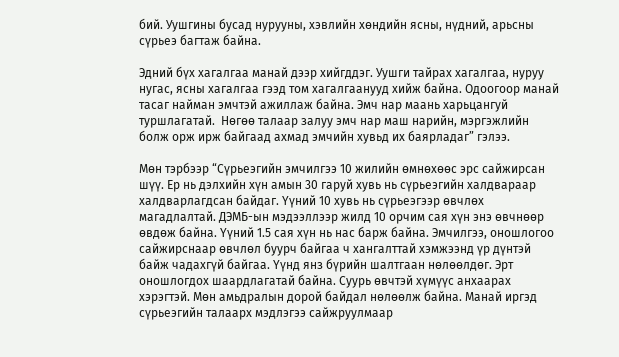бий. Уушгины бусад нурууны, хэвлийн хөндийн ясны, нүдний, арьсны сүрьеэ багтаж байна.

Эдний бүх хагалгаа манай дээр хийгддэг. Уушги тайрах хагалгаа, нуруу нугас, ясны хагалгаа гээд том хагалгаанууд хийж байна. Одоогоор манай тасаг найман эмчтэй ажиллаж байна. Эмч нар маань харьцангуй туршлагатай.  Нөгөө талаар залуу эмч нар маш нарийн, мэргэжлийн болж орж ирж байгаад ахмад эмчийн хувьд их баярладаг” гэлээ.

Мөн тэрбээр “Сүрьеэгийн эмчилгээ 10 жилийн өмнөхөөс эрс сайжирсан шүү. Ер нь дэлхийн хүн амын 30 гаруй хувь нь сүрьеэгийн халдвараар халдварлагдсан байдаг. Үүний 10 хувь нь сүрьеэгээр өвчлөх магадлалтай. ДЭМБ-ын мэдээллээр жилд 10 орчим сая хүн энэ өвчнөөр өвдөж байна. Үүний 1.5 сая хүн нь нас барж байна. Эмчилгээ, оношлогоо сайжирснаар өвчлөл буурч байгаа ч хангалттай хэмжээнд үр дүнтэй байж чадахгүй байгаа. Үүнд янз бүрийн шалтгаан нөлөөлдөг. Эрт оношлогдох шаардлагатай байна. Суурь өвчтэй хүмүүс анхаарах хэрэгтэй. Мөн амьдралын дорой байдал нөлөөлж байна. Манай иргэд сүрьеэгийн талаарх мэдлэгээ сайжруулмаар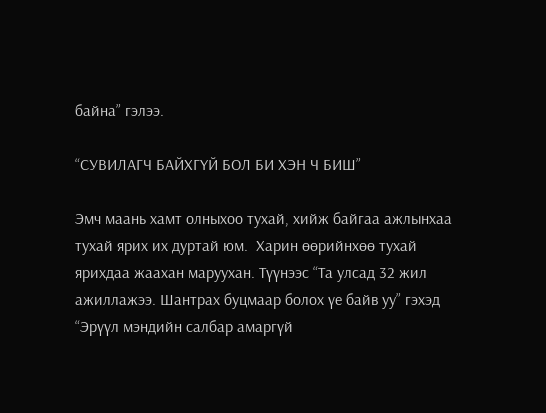байна” гэлээ.

“СУВИЛАГЧ БАЙХГҮЙ БОЛ БИ ХЭН Ч БИШ”

Эмч маань хамт олныхоо тухай, хийж байгаа ажлынхаа тухай ярих их дуртай юм.  Харин өөрийнхөө тухай ярихдаа жаахан маруухан. Түүнээс “Та улсад 32 жил ажиллажээ. Шантрах буцмаар болох үе байв уу” гэхэд “Эрүүл мэндийн салбар амаргүй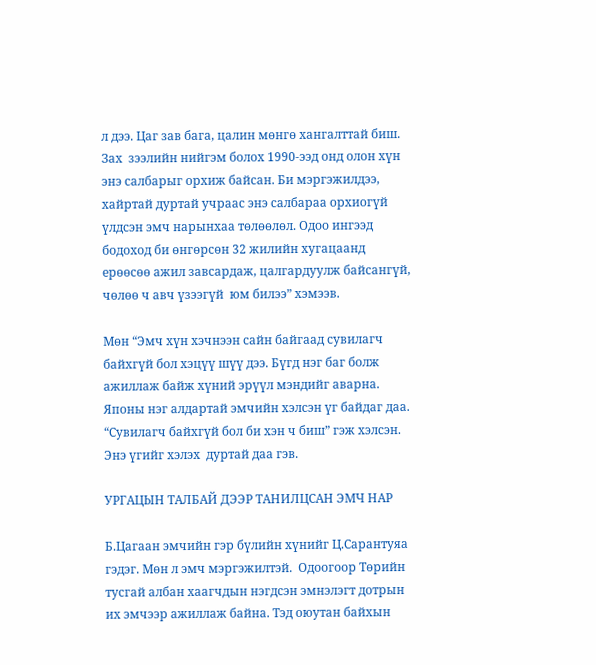л дээ. Цаг зав бага, цалин мөнгө хангалттай биш. Зах  зээлийн нийгэм болох 1990-ээд онд олон хүн энэ салбарыг орхиж байсан. Би мэргэжилдээ, хайртай дуртай учраас энэ салбараа орхиогүй үлдсэн эмч нарынхаа төлөөлөл. Одоо ингээд бодоход би өнгөрсөн 32 жилийн хугацаанд ерөөсөө ажил завсардаж, цалгардуулж байсангүй, чөлөө ч авч үзээгүй  юм билээ” хэмээв.

Мөн “Эмч хүн хэчнээн сайн байгаад сувилагч байхгүй бол хэцүү шүү дээ. Бүгд нэг баг болж ажиллаж байж хүний эрүүл мэндийг аварна. Японы нэг алдартай эмчийн хэлсэн үг байдаг даа. “Сувилагч байхгүй бол би хэн ч биш” гэж хэлсэн.  Энэ үгийг хэлэх  дуртай даа гэв.

УРГАЦЫН ТАЛБАЙ ДЭЭР ТАНИЛЦСАН ЭМЧ НАР

Б.Цагаан эмчийн гэр бүлийн хүнийг Ц.Сарантуяа гэдэг. Мөн л эмч мэргэжилтэй.  Одоогоор Төрийн тусгай албан хаагчдын нэгдсэн эмнэлэгт дотрын их эмчээр ажиллаж байна. Тэд оюутан байхын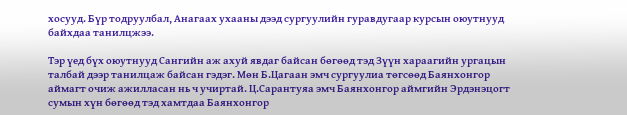хосууд. Бүр тодруулбал, Анагаах ухааны дээд сургуулийн гуравдугаар курсын оюутнууд байхдаа танилцжээ.

Тэр үед бүх оюутнууд Сангийн аж ахуй явдаг байсан бөгөөд тэд Зүүн хараагийн ургацын талбай дээр танилцаж байсан гэдэг. Мөн Б.Цагаан эмч сургуулиа төгсөөд Баянхонгор аймагт очиж ажилласан нь ч учиртай. Ц.Сарантуяа эмч Баянхонгор аймгийн Эрдэнэцогт сумын хүн бөгөөд тэд хамтдаа Баянхонгор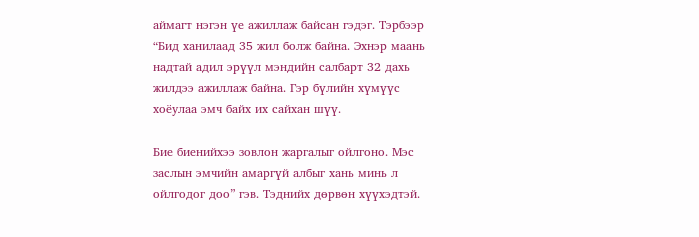аймагт нэгэн үе ажиллаж байсан гэдэг. Тэрбээр “Бид ханилаад 35 жил болж байна. Эхнэр маань надтай адил эрүүл мэндийн салбарт 32 дахь жилдээ ажиллаж байна. Гэр бүлийн хүмүүс хоёулаа эмч байх их сайхан шүү.

Бие биенийхээ зовлон жаргалыг ойлгоно. Мэс заслын эмчийн амаргүй албыг хань минь л ойлгодог доо” гэв. Тэднийх дөрвөн хүүхэдтэй.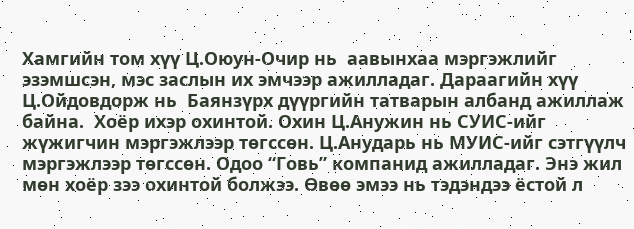Хамгийн том хүү Ц.Оюун-Очир нь  аавынхаа мэргэжлийг эзэмшсэн, мэс заслын их эмчээр ажилладаг. Дараагийн хүү Ц.Ойдовдорж нь  Баянзүрх дүүргийн татварын албанд ажиллаж байна.  Хоёр ихэр охинтой. Охин Ц.Анужин нь СУИС-ийг жүжигчин мэргэжлээр төгссөн. Ц.Анударь нь МУИС-ийг сэтгүүлч мэргэжлээр төгссөн. Одоо “Говь” компанид ажилладаг. Энэ жил мөн хоёр зээ охинтой болжээ. Өвөө эмээ нь тэдэндээ ёстой л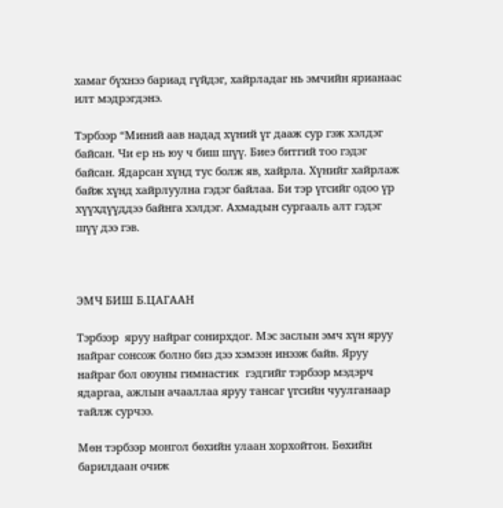хамаг бүхнээ бариад гүйдэг, хайрладаг нь эмчийн ярианаас илт мэдрэгдэнэ.

Тэрбээр “Миний аав надад хүний үг дааж сур гэж хэлдэг байсан. Чи ер нь юу ч биш шүү. Биеэ битгий тоо гэдэг байсан. Ядарсан хүнд тус болж яв, хайрла. Хүнийг хайрлаж байж хүнд хайрлуулна гэдэг байлаа. Би тэр үгсийг одоо үр хүүхдүүддээ байнга хэлдэг. Ахмадын сургааль алт гэдэг шүү дээ гэв.



ЭМЧ БИШ Б.ЦАГААН

Тэрбээр  яруу найраг сонирхдог. Мэс заслын эмч хүн яруу найраг сонсож болно биз дээ хэмээн инээж байв. Яруу найраг бол оюуны гимнастик  гэдгийг тэрбээр мэдэрч ядаргаа, ажлын ачааллаа яруу тансаг үгсийн чуулганаар тайлж сурчээ.

Мөн тэрбээр монгол бөхийн улаан хорхойтон. Бөхийн барилдаан очиж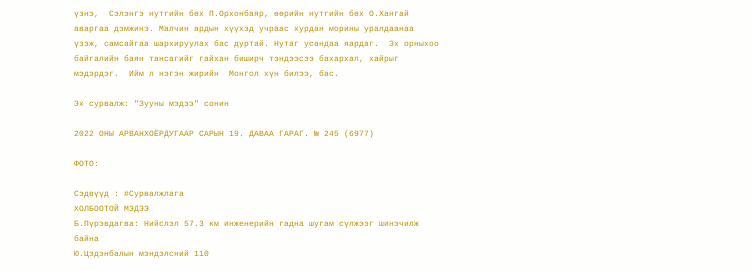үзнэ,  Сэлэнгэ нутгийн бөх П.Орхонбаяр, өөрийн нутгийн бөх О.Хангай  аваргаа дэмжинэ. Малчин ардын хүүхэд учраас хурдан морины уралдаанаа үзэж, самсайгаа шархируулах бас дуртай. Нутаг усандаа яардаг.  Эх орныхоо байгалийн баян тансагийг гайхан биширч тэндээсээ бахархал, хайрыг мэдэрдэг.  Ийм л нэгэн жирийн  Монгол хүн билээ, бас.

Эх сурвалж: "Зууны мэдээ" сонин

2022 ОНЫ АРВАНХОЁРДУГААР САРЫН 19. ДАВАА ГАРАГ. № 245 (6977)

ФОТО:

Сэдвүүд : #Сурвалжлага
ХОЛБООТОЙ МЭДЭЭ
Б.Пүрэвдагва: Нийслэл 57.3 км инженерийн гадна шугам сүлжээг шинэчилж байна
Ю.Цэдэнбалын мэндэлсний 110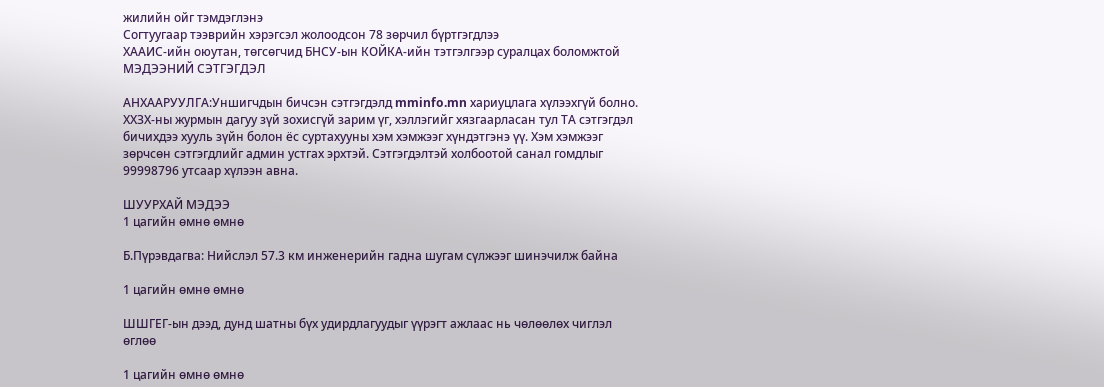жилийн ойг тэмдэглэнэ
Согтуугаар тээврийн хэрэгсэл жолоодсон 78 зөрчил бүртгэгдлээ
ХААИС-ийн оюутан, төгсөгчид БНСУ-ын КОЙКА-ийн тэтгэлгээр суралцах боломжтой
МЭДЭЭНИЙ СЭТГЭГДЭЛ

АНХААРУУЛГА:Уншигчдын бичсэн сэтгэгдэлд mminfo.mn хариуцлага хүлээхгүй болно. ХХЗХ-ны журмын дагуу зүй зохисгүй зарим үг, хэллэгийг хязгаарласан тул ТА сэтгэгдэл бичихдээ хууль зүйн болон ёс суртахууны хэм хэмжээг хүндэтгэнэ үү. Хэм хэмжээг зөрчсөн сэтгэгдлийг админ устгах эрхтэй. Сэтгэгдэлтэй холбоотой санал гомдлыг 99998796 утсаар хүлээн авна.

ШУУРХАЙ МЭДЭЭ
1 цагийн өмнө өмнө

Б.Пүрэвдагва: Нийслэл 57.3 км инженерийн гадна шугам сүлжээг шинэчилж байна

1 цагийн өмнө өмнө

ШШГЕГ-ын дээд, дунд шатны бүх удирдлагуудыг үүрэгт ажлаас нь чөлөөлөх чиглэл өглөө

1 цагийн өмнө өмнө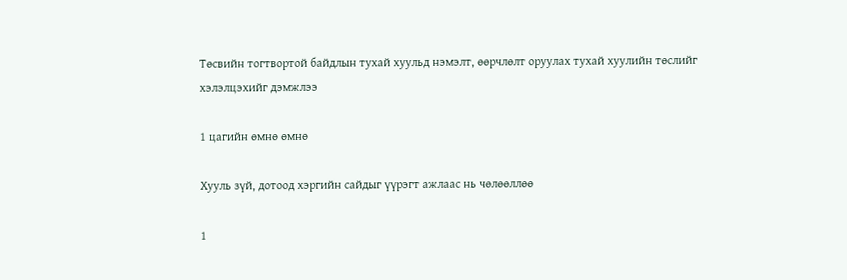Төсвийн тогтвортой байдлын тухай хуульд нэмэлт, өөрчлөлт оруулах тухай хуулийн төслийг хэлэлцэхийг дэмжлээ

1 цагийн өмнө өмнө

Хууль зүй, дотоод хэргийн сайдыг үүрэгт ажлаас нь чөлөөллөө

1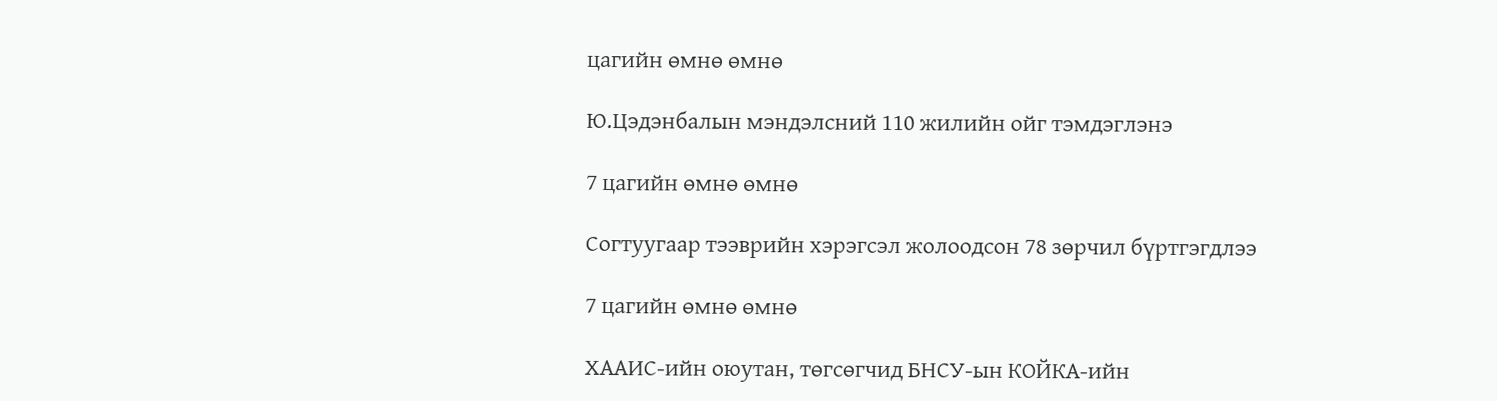цагийн өмнө өмнө

Ю.Цэдэнбалын мэндэлсний 110 жилийн ойг тэмдэглэнэ

7 цагийн өмнө өмнө

Согтуугаар тээврийн хэрэгсэл жолоодсон 78 зөрчил бүртгэгдлээ

7 цагийн өмнө өмнө

ХААИС-ийн оюутан, төгсөгчид БНСУ-ын КОЙКА-ийн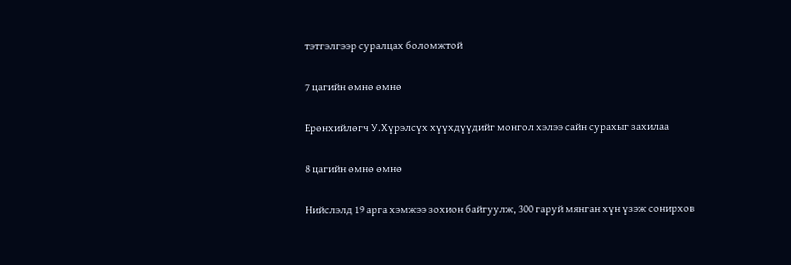тэтгэлгээр суралцах боломжтой

7 цагийн өмнө өмнө

Ерөнхийлөгч У.Хүрэлсүх хүүхдүүдийг монгол хэлээ сайн сурахыг захилаа

8 цагийн өмнө өмнө

Нийслэлд 19 арга хэмжээ зохион байгуулж, 300 гаруй мянган хүн үзэж сонирхов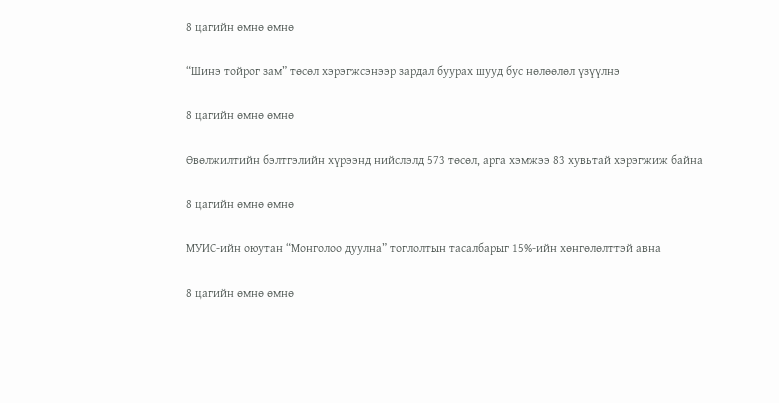8 цагийн өмнө өмнө

“Шинэ тойрог зам” төсөл хэрэгжсэнээр зардал буурах шууд бус нөлөөлөл үзүүлнэ

8 цагийн өмнө өмнө

Өвөлжилтийн бэлтгэлийн хүрээнд нийслэлд 573 төсөл, арга хэмжээ 83 хувьтай хэрэгжиж байна

8 цагийн өмнө өмнө

МУИС-ийн оюутан “Монголоо дуулна” тоглолтын тасалбарыг 15%-ийн хөнгөлөлттэй авна

8 цагийн өмнө өмнө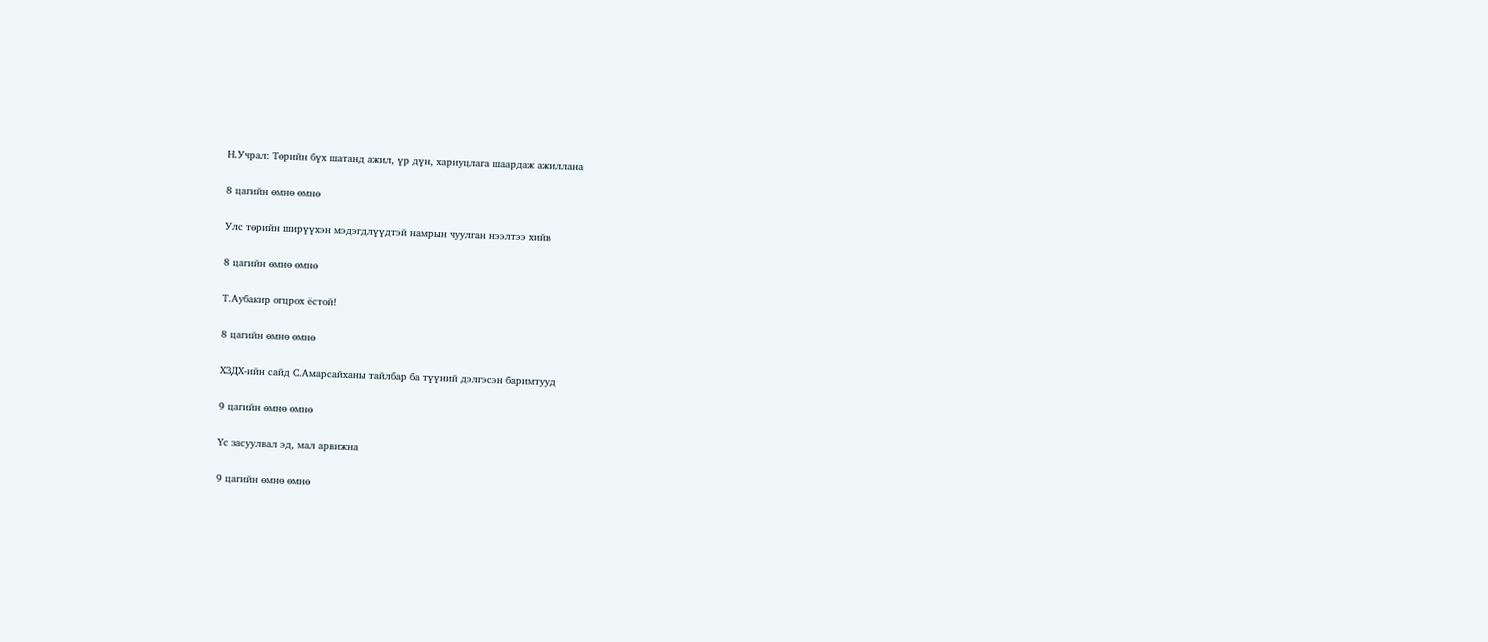Н.Учрал: Төрийн бүх шатанд ажил, үр дүн, хариуцлага шаардаж ажиллана

8 цагийн өмнө өмнө

Улс төрийн ширүүхэн мэдэгдлүүдтэй намрын чуулган нээлтээ хийв

8 цагийн өмнө өмнө

Т.Аубакир огцрох ёстой!

8 цагийн өмнө өмнө

ХЗДХ-ийн сайд С.Амарсайханы тайлбар ба түүний дэлгэсэн баримтууд

9 цагийн өмнө өмнө

Үс засуулвал эд, мал арвижна

9 цагийн өмнө өмнө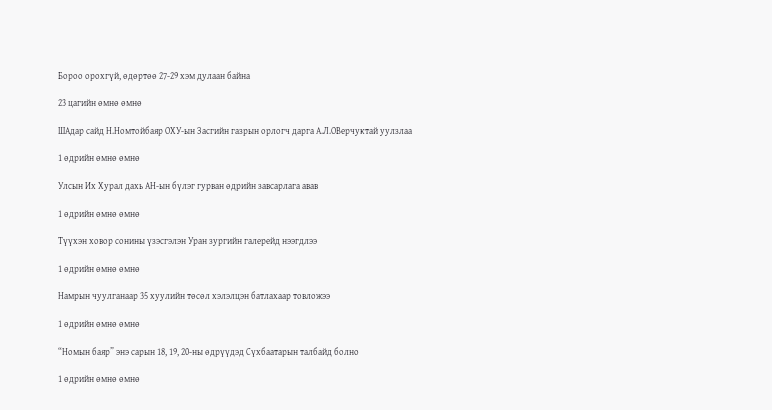Бороо орохгүй, өдөртөө 27-29 хэм дулаан байна

23 цагийн өмнө өмнө

ШАдар сайд Н.Номтойбаяр ОХУ-ын Засгийн газрын орлогч дарга А.Л.ОВерчуктай уулзлаа

1 өдрийн өмнө өмнө

Улсын Их Хурал дахь АН-ын бүлэг гурван өдрийн завсарлага авав

1 өдрийн өмнө өмнө

Түүхэн ховор сонины үзэсгэлэн Уран зургийн галерейд нээгдлээ

1 өдрийн өмнө өмнө

Намрын чуулганаар 35 хуулийн төсөл хэлэлцэн батлахаар товложээ

1 өдрийн өмнө өмнө

“Номын баяр” энэ сарын 18, 19, 20-ны өдрүүдэд Сүхбаатарын талбайд болно

1 өдрийн өмнө өмнө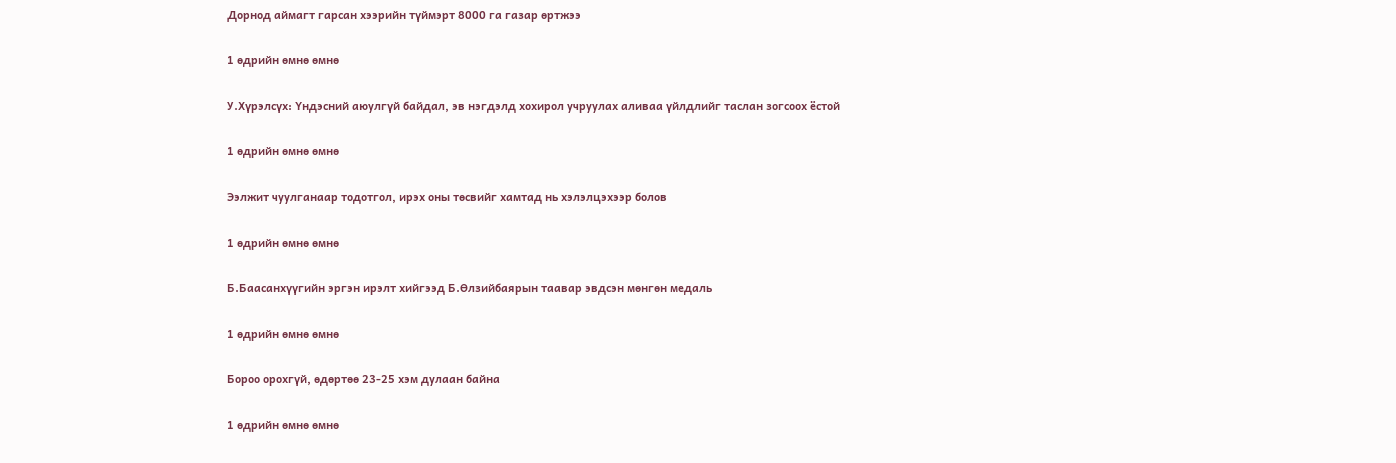Дорнод аймагт гарсан хээрийн түймэрт 8000 га газар өртжээ

1 өдрийн өмнө өмнө

У.Хүрэлсүх: Үндэсний аюулгүй байдал, эв нэгдэлд хохирол учруулах аливаа үйлдлийг таслан зогсоох ёстой

1 өдрийн өмнө өмнө

Ээлжит чуулганаар тодотгол, ирэх оны төсвийг хамтад нь хэлэлцэхээр болов

1 өдрийн өмнө өмнө

Б.Баасанхүүгийн эргэн ирэлт хийгээд Б.Өлзийбаярын таавар эвдсэн мөнгөн медаль

1 өдрийн өмнө өмнө

Бороо орохгүй, өдөртөө 23-25 хэм дулаан байна

1 өдрийн өмнө өмнө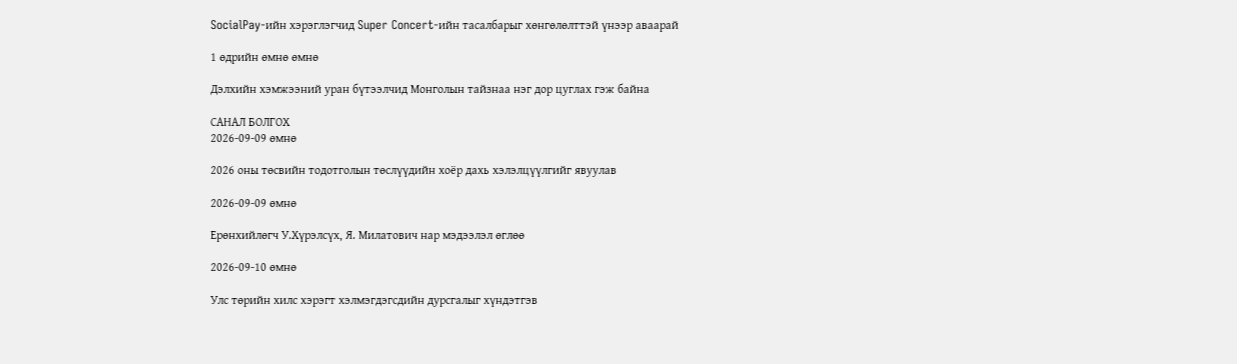SocialPay-ийн хэрэглэгчид Super Concert-ийн тасалбарыг хөнгөлөлттэй үнээр аваарай

1 өдрийн өмнө өмнө

Дэлхийн хэмжээний уран бүтээлчид Монголын тайзнаа нэг дор цуглах гэж байна

САНАЛ БОЛГОХ
2026-09-09 өмнө

2026 оны төсвийн тодотголын төслүүдийн хоёр дахь хэлэлцүүлгийг явуулав

2026-09-09 өмнө

Ерөнхийлөгч У.Хүрэлсүх, Я. Милатович нар мэдээлэл өглөө

2026-09-10 өмнө

Улс төрийн хилс хэрэгт хэлмэгдэгсдийн дурсгалыг хүндэтгэв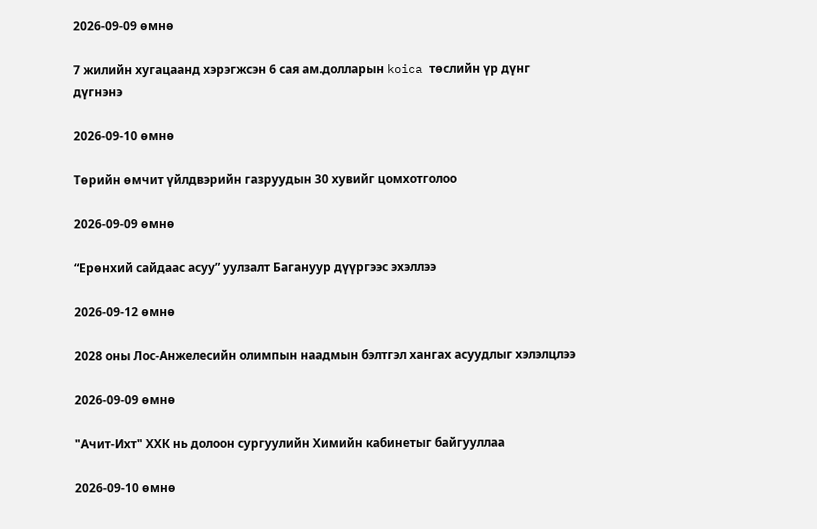2026-09-09 өмнө

7 жилийн хугацаанд хэрэгжсэн 6 сая ам.долларын koica төслийн үр дүнг дүгнэнэ

2026-09-10 өмнө

Төрийн өмчит үйлдвэрийн газруудын 30 хувийг цомхотголоо

2026-09-09 өмнө

“Ерөнхий сайдаас асуу” уулзалт Багануур дүүргээс эхэллээ

2026-09-12 өмнө

2028 оны Лос-Анжелесийн олимпын наадмын бэлтгэл хангах асуудлыг хэлэлцлээ

2026-09-09 өмнө

"Ачит-Ихт" ХХК нь долоон сургуулийн Химийн кабинетыг байгууллаа

2026-09-10 өмнө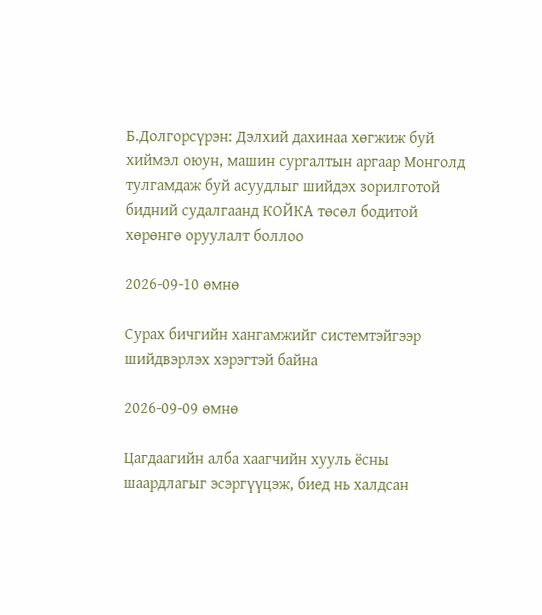Б.Долгорсүрэн: Дэлхий дахинаа хөгжиж буй хиймэл оюун, машин сургалтын аргаар Монголд тулгамдаж буй асуудлыг шийдэх зорилготой бидний судалгаанд КОЙКА төсөл бодитой хөрөнгө оруулалт боллоо

2026-09-10 өмнө

Сурах бичгийн хангамжийг системтэйгээр шийдвэрлэх хэрэгтэй байна

2026-09-09 өмнө

Цагдаагийн алба хаагчийн хууль ёсны шаардлагыг эсэргүүцэж, биед нь халдсан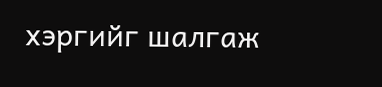хэргийг шалгаж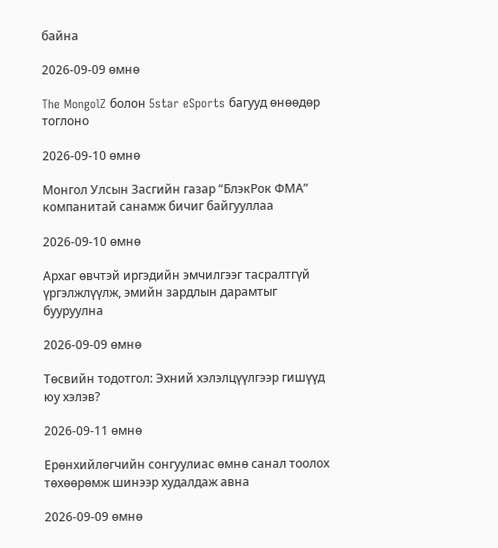байна

2026-09-09 өмнө

The MongolZ болон 5star eSports багууд өнөөдөр тоглоно

2026-09-10 өмнө

Монгол Улсын Засгийн газар “БлэкРок ФМА” компанитай санамж бичиг байгууллаа

2026-09-10 өмнө

Архаг өвчтэй иргэдийн эмчилгээг тасралтгүй үргэлжлүүлж, эмийн зардлын дарамтыг бууруулна

2026-09-09 өмнө

Төсвийн тодотгол: Эхний хэлэлцүүлгээр гишүүд юу хэлэв?

2026-09-11 өмнө

Ерөнхийлөгчийн сонгуулиас өмнө санал тоолох төхөөрөмж шинээр худалдаж авна

2026-09-09 өмнө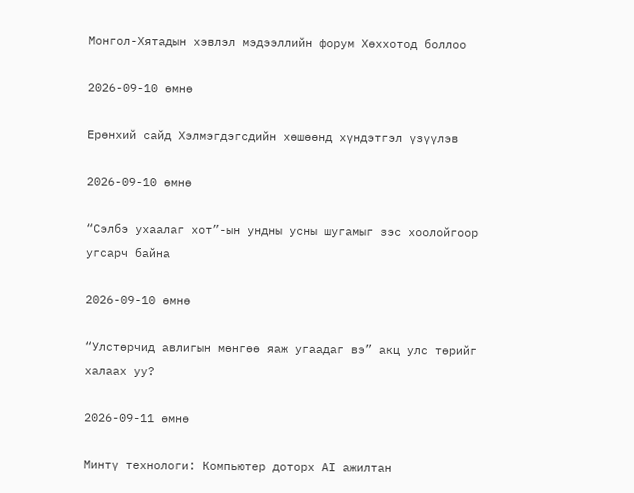Монгол-Хятадын хэвлэл мэдээллийн форум Хөххотод боллоо

2026-09-10 өмнө

Ерөнхий сайд Хэлмэгдэгсдийн хөшөөнд хүндэтгэл үзүүлэв

2026-09-10 өмнө

“Сэлбэ ухаалаг хот”-ын ундны усны шугамыг зэс хоолойгоор угсарч байна

2026-09-10 өмнө

“Улстөрчид авлигын мөнгөө яаж угаадаг вэ” акц улс төрийг халаах уу?

2026-09-11 өмнө

Минтү технологи: Компьютер доторх AI ажилтан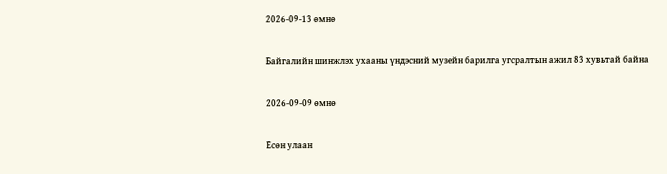2026-09-13 өмнө

Байгалийн шинжлэх ухааны үндэсний музейн барилга угсралтын ажил 83 хувьтай байна

2026-09-09 өмнө

Есөн улаан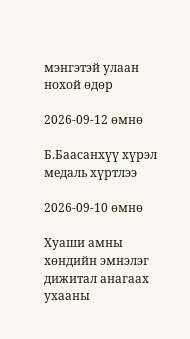мэнгэтэй улаан нохой өдөр

2026-09-12 өмнө

Б.Баасанхүү хүрэл медаль хүртлээ

2026-09-10 өмнө

Хуаши амны хөндийн эмнэлэг дижитал анагаах ухааны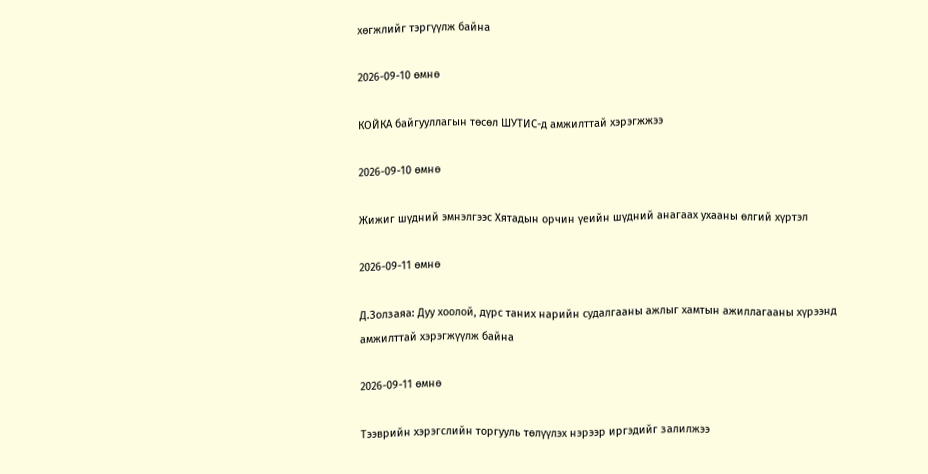хөгжлийг тэргүүлж байна

2026-09-10 өмнө

КОЙКА байгууллагын төсөл ШУТИС-д амжилттай хэрэгжжээ

2026-09-10 өмнө

Жижиг шүдний эмнэлгээс Хятадын орчин үеийн шүдний анагаах ухааны өлгий хүртэл

2026-09-11 өмнө

Д.Золзаяа: Дуу хоолой, дүрс таних нарийн судалгааны ажлыг хамтын ажиллагааны хүрээнд амжилттай хэрэгжүүлж байна

2026-09-11 өмнө

Тээврийн хэрэгслийн торгууль төлүүлэх нэрээр иргэдийг залилжээ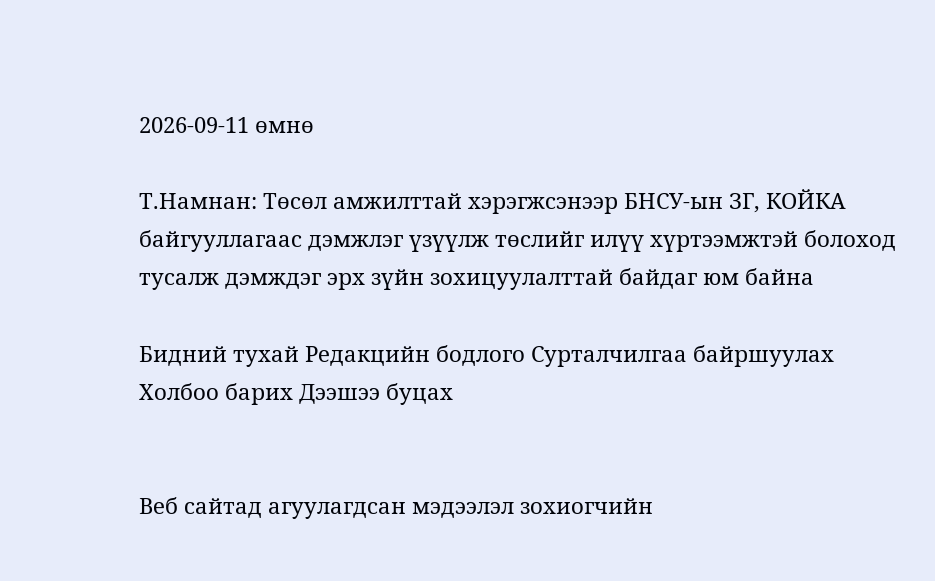2026-09-11 өмнө

Т.Намнан: Төсөл амжилттай хэрэгжсэнээр БНСУ-ын ЗГ, КОЙКА байгууллагаас дэмжлэг үзүүлж төслийг илүү хүртээмжтэй болоход тусалж дэмждэг эрх зүйн зохицуулалттай байдаг юм байна

Бидний тухай Редакцийн бодлого Сурталчилгаа байршуулах Холбоо барих Дээшээ буцах


Веб сайтад агуулагдсан мэдээлэл зохиогчийн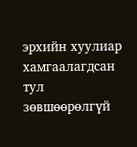эрхийн хуулиар хамгаалагдсан тул зөвшөөрөлгүй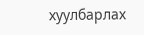хуулбарлах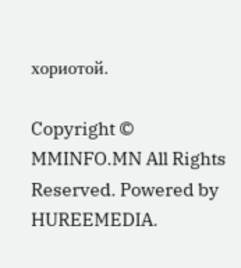хориотой.

Copyright © MMINFO.MN All Rights Reserved. Powered by HUREEMEDIA.